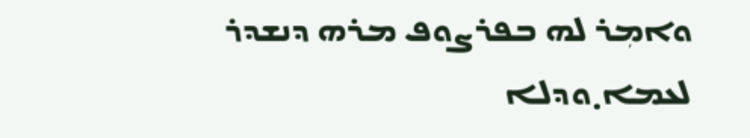ܘܐܡܼܪ ܠܗ ܒܦܪܨܘܦ ܡܪܗ ܕܢܫܕܪ ܠܥܡܐ܂ܘܕܠܐ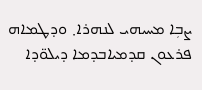ܨܒܼܐ ܡܚܝܗܝ ܠܢܗܪܐ܂ ܘܕܛܡܐܗ ܦܪܥܘܢ ܩܕܡܝܐܒܕܡܐ ܕܝܠܘ̈ܕܐ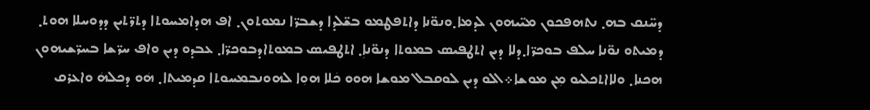ܕܚ̈ܢܩ ܒܗ܂ ܢܬܗܦܟܘܢ ܡܝ̈ܝܗܘܢ ܠܕܡܐ܂ܘܢܘ̈ܢܐ ܕܐܬܦܛܡܘ ܒܫ̈ܠܕܐ ܕܫܒܪ̈ܐ ܢܡܘܬܘܢ܂ ܐܦ ܗܕܐܡܚܘܬܐ ܕܬܪ̈ܬܝܢ ܕܕܘܚܠܐ ܗܘܬ܂ ܕܡܝܬܘ ܢܘ̈ܢܐ ܚܠܦ ܒܘܟܪ̈ܐ܂ܕܠܐ ܕܝܢ ܐܬܛܦܝܣ ܒܡܘܬܐ ܕܢܘ̈ܢܐܼ܂ ܐܬܛܦܝܣ ܒܡܘܬܐܕܒܘܟܪ̈ܐ܂ ܥܒܕܘ ܕܝܢ ܘܐܦ ܚܪ̈ܫܐ ܒܚܪ̈ܫܝܗܘܢ ܗܟܢܐ܂ ܘܠܐܐܬܟܠܝܘ ܡܼܢ ܡܘܫܐ܀ܐܠܘ ܕܝܢ ܠܘܩܒܠ ܡܘܫܐ ܗܘܘ ܟܿܠܐ ܗܘܼܐ ܠܗܘܢܒܡܚܘܬܐ ܩܕܡܝܬܐ܂ ܗܿܘ ܕܟܠܗܿ ܘܐܥܪܩ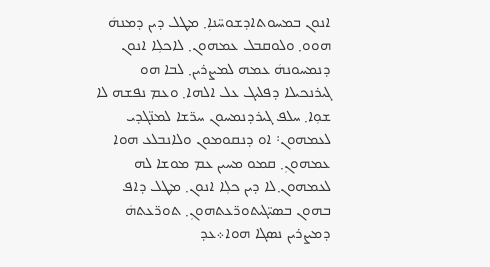ܐܢܘܢ ܒܡܚܘܬܐܕܫܘܚ̈ܢܐܼ܂ ܡܛܠ ܕܝܢ ܕܡܢܗܿ ܗܘܘ܂ ܘܠܘܩܒܠ ܥܡܗܘܢ܂ ܠܐܟܠܼܐ ܐܢܘܢ ܕܢܡܚܘܢܗܿ ܥܡܗ ܠܡܨܪܝܢ܂ ܠܒܐ ܗܘ ܓܝܪܢܟܝܠܐ ܕܦܠܝܓ ܥܠ ܐܠܗܐ܂ ܘܥܡ ܢܦܫܗ ܠܐ ܫܘܼܐ܂ ܚܠܦ ܓܝܪܕܢܡܚܘܢ ܚܪ̈ܫܐ ܠܡܢ̈ܓܕܝ ܠܥܡܗܘܢ܃ ܐܘ ܕܢܩܘܡܘܢ ܘܠܐܢܒܠܥ ܗܘܐ ܥܡܗܘܢܼ܂ ܩܡܘ ܡܚܝܢ ܥܡ ܡܘܫܐ ܠܗ ܠܥܡܗܘܢ܂ܠܐ ܕܝܢ ܟܠܼܐ ܐܢܘܢ܂ ܡܛܠ ܕܐܦ ܒܗܘܢ ܒܣܝ̈ܓܝܬܘܪ̈ܥܬܗܘܢܼ܂ ܬܘܪ̈ܥܬܗܿ ܕܡܨܪܝܢ ܢܣܓܐ ܗܘܐ܀ܥܕ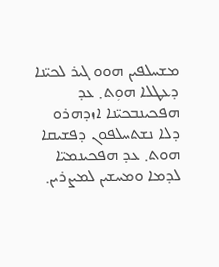ܡܫܚܠܦܝܢ ܗܘܘ ܓܝܪ ܠܟܝ̈ܢܐ ܕܥܛܠܐ ܗܘܼܬ܂ ܥܕ ܗܦܟܝܢܒܟܝ̈ܢܐ ܐܙܕܗܪܘ ܕܠܐ ܢܫܬܚܠܦܘܢ ܕܦܫܝܩܐ ܗܘܬ܂ ܥܕ ܗܦܟܝܢܡܝ̈ܐ ܠܕܡܐ ܘܡܚܫܝܢ ܠܡܨܪܝܢ܂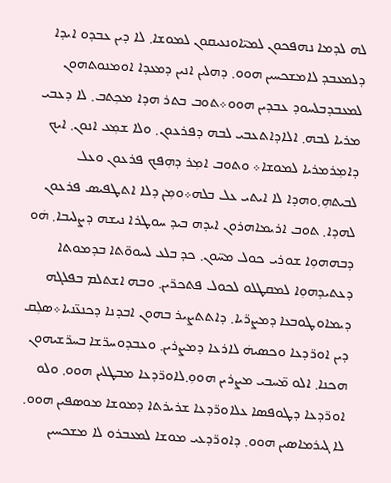ܠܗ ܠܕܡܐ ܢܗܦܟܘܢ ܠܡܝ̈ܐܘܢܥܝܩܘܢ ܠܡܘܫܐ܂ ܠܐ ܕܝܢ ܥܒܕܘ ܐܝܕܐ ܕܠܡܥܒܕ ܠܐܡܫܟܚܝܢ ܗܘܘ܂ ܕܗܠܝܢ ܐܢܝܢ ܕܡܥܕܐ ܐܘܡܢܘܬܗܘܢ ܠܡܥܒܕܒܠܚܘܕ ܥܒܕܝܢ ܗܘܘ܀ܬܘܒ ܒܬܪ ܗܕܐ ܡܟܼܬܒ܂ ܠܐ ܕܥܒܝ ܡܪܝܐ ܠܒܗ܂ ܐܠܐܕܐܬܥܒܝ ܠܒܗ ܕܦܪܥܘܢ܂ ܘܠܐ ܫܡܼܥ ܐܢܘܢ܂ ܐܝܟ ܕܐܡܼܪܡܪܝܐ ܠܡܘܫܐ܀ ܘܬܘܒ ܐܡܼܪ ܕܗܼܦܟ ܦܪܥܘܢ ܘܥܠ ܠܒܝܬܗܼ܂ܘܗܕܐ ܠܐ ܐܝܬܝ ܥܠ ܒܠܗ܀ܘܡܼܢ ܕܠܐ ܐܬܛܦܝܣ ܦܪܥܘܢ ܠܗܕܐ܂ ܬܘܒ ܐܪܝܡܐܗܪܘܢ ܐܝܕܗ ܒܝܕ ܚܘܛܪܐ ܢܝܫܗ ܕܨܠܝܒܐ܂ ܗܿܘ ܕܒܗܗܘܼܐ ܫܘܪܝ ܟܘܠ ܡܚ̈ܘܢ܂ ܟܕ ܒܠܥ ܠܚܘܘ̈ܬܐ ܒܕܡܘܬܐ ܕܥܬܝܕܗܘܼܐ ܠܡܩܛܠܘ ܠܟܘܠ ܦܬܟܪ̈ܝܢ܂ ܘܒܗ ܐܫܬܠܡ ܒܦܠܓܗ ܕܝܡܐܘܛܘܒܥܐ ܕܡܨܪ̈ܝܐ܂ ܕܐܬܬܨܝܪ ܒܗܘܢ ܐܒܕܢܐ ܕܟܢܥ̈ܢܝܐ܀ܣܠܼܩ ܕܝܢ ܐܘܪ̈ܕܥܐ ܘܟܣܝܗܿ ܠܐܪܥܐ ܕܡܨܪܝܢ܂ ܘܥܒܕܘܚܪ̈ܫܐ ܒܚܪ̈ܫܝܗܘܢ ܗܟܢܐ܂ ܐܠܘ ܡ̈ܚܒܝ ܡܨܪܝܢ ܗܘܘܼ܂ܠܐܘܪ̈ܕܥܐ ܡܒܛܠܝܢ ܗܘܘ܂ ܘܠܘ ܐܘܪ̈ܕܥܐ ܕܛܘܦܣܐ ܥܠܐܘܪ̈ܕܥܐ ܫܪܝܪܬܐ ܕܡܘܫܐ ܡܘܣܦܝܢ ܗܘܘ܂ ܠܐ ܓܝܪܡܐܣܝܢ ܗܘܘ܂ ܕܐܘܪ̈ܕܥܝ ܡܘܫܐ ܠܡܥܒܪܘ ܠܐ ܡܫܟܚܝܢ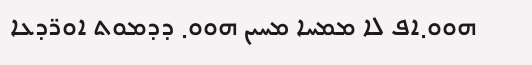ܗܘܘ܂ܐܦ ܠܐ ܡܡܚܐ ܡܚܝܢ ܗܘܘ܂ ܕܕܡܘܬ ܐܘܪ̈ܕܥܐ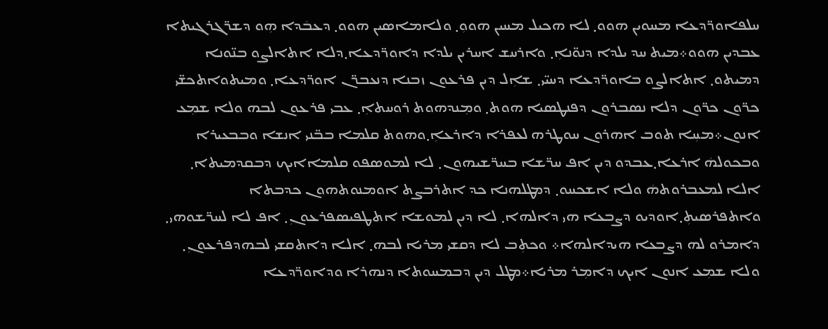ܚܠܦܐܘܪ̈ܕܥܐ ܡܚܘܝܢ ܗܘܘ܂ ܠܐ ܗܟܝܠ ܡܚܝܢ ܗܘܘܼ܂ ܘܠܐܡܐܣܝܢ ܗܘܘ܂ ܕܥܒܿܕܐ ܗܼܘ ܕܫܪ̈ܓܪܓܝܬܐ ܥܒܕܝܢ ܗܘܘ܀ܡܝܬ ܚܕ ܝܠܕܐ ܕܢܘ̈ܢܐܼ܂ ܘܐܪܚܫ ܐܚܪܝܢ ܝܠܕܐ ܕܐܘܪ̈ܕܥܐ܂ܕܠܐ ܐܬܐܠܨܘ ܒܢ̈ܘܢܐ ܕܡܝܬܘ܂ ܐܬܐܠܨܘ ܒܐܘܪ̈ܕܥܐ ܕܚܝ̈ܝ܂ ܫܐܼܠ ܕܝܢ ܦܪܥܘܢ ܙܒܢܐ ܕܢܥܒܪ̈ܢ ܐܘܪ̈ܕܥܐ܂ ܘܡܝܬܘܐܬܟܫ̈ܝ ܟܪ̈ܘܢ ܟܪ̈ܘܢ ܕܠܐ ܢܣܒܪܘܢ ܕܦܢܛܣܝܐ ܗܘܬ܂ ܘܡܼܢܕܗܘܬ ܪܘܚܬܐܼ܂ ܥܒܝ ܦܪܥܘܢ ܠܒܗ ܘܠܐ ܫܡܼܥ ܐܢܘܢ܀ܡܚܼܐ ܬܘܒ ܐܗܪܘܢ ܚܘܛܪܗ ܠܥܦܪܐ ܕܐܪܥܐܼ܂ܘܗܘܬ ܩܠܡܐ ܒܒ̈ܢܝ ܐܢܫܐ ܘܒܒܥܝܪܐ ܘܒܟܘܠܗܿ ܐܪܥܐ܂ܥܒܕܘ ܕܝܢ ܐܦ ܚܪ̈ܫܐ ܒܚܪ̈ܫܝܗܘܢ܂ ܠܐ ܠܡܘܣܦܘ ܩܠܡܐܐܝܟ ܕܒܩܕܡܝܬܐ܂ ܐܠܐ ܠܡܥܒܪܘܬܗܿ ܘܠܐ ܐܫܟܚܘ܂ ܕܡܛܠܗܢܐ ܟܕ ܐܬܪܒܨܬ ܐܘܡܢܘܬܗܘܢ ܟܕܒܬܐ ܘܐܬܦܪܣܝܬܼ܂ܐܘܕܝܘ ܕܨܒܥܐ ܗܝ ܕܐܠܗܐ܂ ܠܐ ܕܝܢ ܠܡܘܫܐ ܐܬܛܦܝܣܦܪܥܘܢܼ܂ ܐܦ ܠܐ ܠܚܪ̈ܫܘܗܝ܂ ܕܐܡܪܘ ܠܗ ܕܨܒܥܐ ܗܝܕܐܠܗܐ܀ ܘܟܬܼܒ ܠܐ ܕܩܫܝ ܡܪܝܐ ܠܒܗ܂ ܐܠܐ ܕܐܬܩܫܝ ܠܒܗܕܦܪܥܘܢܼ܂ ܘܠܐ ܫܡܼܥ ܐܢܘܢ ܐܝܟ ܕܐܡܼܪ ܡܪܝܐ܀ܡܛܠ ܕܝܢ ܕܒܡܚܘܬܐ ܕܢܗܪܐ ܘܕܐܘܪ̈ܕܥܐ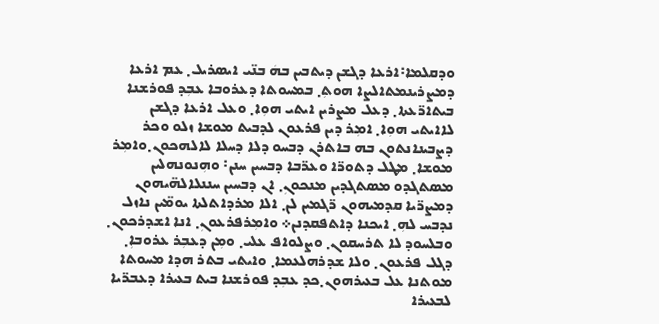ܘܕܩܠܡܐ܃ܐܪܥܐ ܕܓܫܢ ܕܝܬܒܝܢ ܒܗܿ ܒܢ̈ܝ ܐܝܣܪܝܠ܂ ܥܡ ܐܪܥܐ ܕܡܨܪܝܢܡܬܐܠܨܐ ܗܘܬܼ܂ ܒܡܚܘܬܐ ܕܥܪܘܒܐ ܥܒܼܕ ܦܘܪܫܢܐ ܒܝܬܐܪ̈ܥܬܐ܂ ܕܥܠ ܡܨܪܝܢ ܐܝܬܝ ܗܘܼܐ܂ ܘܥܠ ܐܪܥܐ ܕܓܫܢ ܠܐܐܝܬܝ ܗܘܼܐ܂ ܐܡܼܪ ܕܝܢ ܦܪܥܘܢ ܠܕܒܝܬ ܡܘܫܐ ܙܠܘ ܘܟܪ ܕܨܒܝܢܐܢܬܘܢ ܒܗ ܒܐܬܪܢ ܕܒܚܘ ܕܠܐ ܕܚܠܐ ܠܐܠܗܟܘܢ܂ܘܐܡܼܪ ܡܘܫܐ܂ ܡܛܠ ܕܬܘܪ̈ܐ ܘܥܪ̈ܒܐ ܕܒܚܝܢ ܚܢܢ܃ ܘܗܼܢܘܢܗܠܝܢ ܡܣܬܓܕܘ ܡܣܬܓܕܝܢ ܡܢܟܘܢܼ܂ ܐܢ ܕܒܚܝܢ ܚܢܢܠܐܠܗ̈ܝܗܘܢ ܕܡܨܪ̈ܝܐ ܩܕܡܝܗܘܢ ܪ̈ܓܡܝܢ ܠܢ܂ ܐܠܐ ܡܪܕܐܬܠܬܐ ܝܘܡ̈ܝܢ ܢܐܙܠ ܢܕܒܚ ܠܗܼ܂ ܐܝܟܢܐ ܕܐܬܦܩܕܢܢ܀ ܘܐܡܼܪܦܪܥܘܢܼ܂ ܐܢܐ ܐܫܕܪܟܘܢ܂ ܘܒܠܚܘܕ ܠܐ ܬܪܚܩܘܢ܂ ܘܨܠܘܐܦ ܥܠܝ܂ ܘܡܼܢ ܕܥܒܼܪ ܥܪܘܒܐܼ܂ ܕܓܠ ܦܪܥܘܢ܂ ܘܠܐ ܫܕܪܗܠܥܡܐ܂ ܘܐܝܬܝ ܒܬܪ ܗܕܐ ܡܚܘܬܐ ܡܘܬܢܐ ܥܠ ܒܥܝܪܗܘܢ܂ܟܕ ܥܒܼܕ ܦܘܪܫܢܐ ܒܝܬ ܒܥܝܪܐ ܕܥܒܪ̈ܝܐ ܠܒܥܝܪܐ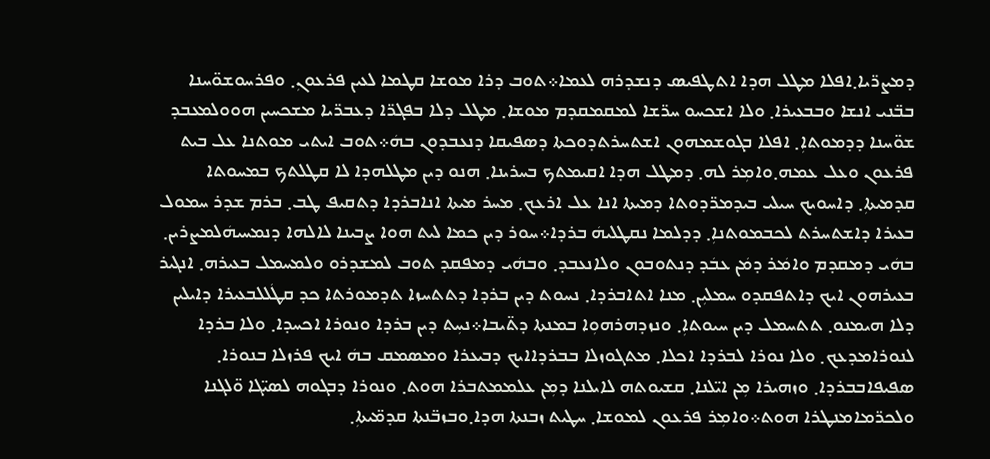ܕܡܨܪ̈ܝܐ܂ܐܦܠܐ ܡܛܠ ܗܕܐ ܐܬܛܦܝܣ ܕܢܫܕܪܗ ܠܥܡܐ܀ܬܘܒ ܕܪܐ ܡܘܫܐ ܩܛܡܐ ܠܥܝܢ ܦܪܥܘܢܼ܂ ܘܦܪܚܘܫܘ̈ܚܢܐ ܒܒ̈ܢܝ ܐܢܫܐ ܘܒܒܥܝܪܐ܂ ܘܠܐ ܐܫܟܚܘ ܚܪ̈ܫܐ ܠܡܩܡܩܕܡ ܡܘܫܐ܂ ܡܛܠ ܕܠܐ ܒܦܓܪ̈ܐ ܕܥܒܪ̈ܝܐ ܡܫܟܚܝܢ ܗܘܘܠܡܥܒܕ ܫܘ̈ܚܢܐ ܕܕܡܘܬܐܼ܂ ܐܦܠܐ ܒܓܘܫܡܗܘܢ ܐܫܬܚܪܬܕܘܟܬܐ ܕܣܦܝܩܐ ܕܢܥܒܕܘܢ ܒܗܿ܀ܬܘܒ ܐܝܬܝ ܡܘܬܢܐ ܥܠ ܒܝܬ ܦܪܥܘܢ ܘܥܠ ܥܡܗ܂ܘܐܡܼܪ ܠܗ܂ ܕܡܛܠ ܗܕܐ ܐܩܝܡܬܟ ܒܚܪܝܢܐ܂ ܗܢܘ ܕܝܢ ܡܛܠܗܕܐ ܠܐ ܩܛܠܬܟ ܒܡܚܘܬܐ ܩܕܡܝܬܐܼ܂ ܕܐܚܘܝܟ ܚܝܠܝ ܒܝܕܡܪ̈ܕܘܬܐ ܕܡܝܬܐ ܐܢܐ ܥܠ ܐܪܥܟ܂ ܡܚܪ ܡܝܬܐ ܐܢܐܒܪܕܐ ܕܬܩܝܦ ܛܒ܂ ܒܪܡ ܫܕܪ ܚܡܘܠ ܒܥܝܪܐ ܕܐܫܬܚܪܬ ܠܟܒܡܘܬܢܐܼ܂ ܕܕܠܡܐ ܢܩܛܠܝܗܿ ܒܪܕܐ܀ܚܘܪ ܕܝܢ ܟܡܐ ܠܝܬ ܗܘܐ ܨܒܝܢܐ ܠܐܠܗܐ ܕܢܡܚܝܗܿܠܡܨܪܝܢ܂ ܒܗܿܝ ܕܡܩܕܡ ܘܐܡܿܪ ܕܡܿܢ ܥܒܿܕ ܕܢܬܘܒܘܢ ܘܠܐܢܥܒܕ܂ ܘܒܗܿܝ ܕܡܦܩܕ ܬܘܒ ܠܡܫܕܪܘ ܘܠܡܚܡܠ ܒܥܝܪܗ܂ ܐܢܓܝܪ ܒܥܝܪܗܘܢ ܐܝܟ ܕܐܬܦܩܕܘ ܚܡܠܝܼܢ܂ ܡܢܐ ܐܬܐܒܪܕܐ܂ ܢܚܘܬ ܕܝܢ ܒܪܕܐ ܕܬܬܚܙܐ ܬܕܡܘܪܬܐ ܟܕ ܩܛܿܠܠܒܥܝܪܐ ܕܐܝܠܝܢ ܕܠܐ ܗܝܡܢܘ܂ ܬܬܚܡܠ ܕܝܢ ܚܝܘܬܐܼ܂ ܘܢܙܕܗܪܗܘܼܐ ܒܡܢܬܐ ܕܬ̈ܝܒܐ܀ܢܚܼܬ ܕܝܢ ܒܪܕܐ ܘܢܘܪܐ ܐܟܚܕܐ܂ ܘܠܐ ܒܪܕܐ ܠܢܘܪܐܡܕܥܟ܂ ܘܠܐ ܢܘܪܐ ܠܒܪܕܐ ܐܟܠܐ܂ ܡܬܓܘܙܠܐ ܒܒܪܕܐܐܝܟ ܕܒܝܥܪܐ ܘܡܣܡܩ ܒܗܿ ܐܝܟ ܦܪܙܠܐ ܒܢܘܪܐ܂ ܣܦܝܦܐܒܒܪܕܐ܂ ܘܙܗܝܪܐ ܡܼܢ ܐܝ̈ܠܢܐ܂ ܩܫܝܘܬܗ ܠܐܝܠܢܐ ܕܡܼܢ ܥܠܡܡܬܒܪܐ ܗܘܬ܂ ܘܢܘܪܐ ܕܒܓܘܗ ܠܣܝ̈ܓܐ ܘ̈ܠܓܢܐ ܘܠܟܪ̈ܡܐܡܢܛܪܐ ܗܘܬ܀ܘܐܡܼܪ ܦܪܥܘܢ ܠܡܘܫܐ܂ ܚܛܝܬ ܙܒܢܬܐ ܗܕܐ܂ܘܒܙܒ̈ܢܬܐ ܩܕܡ̈ܝܬܐܼ܂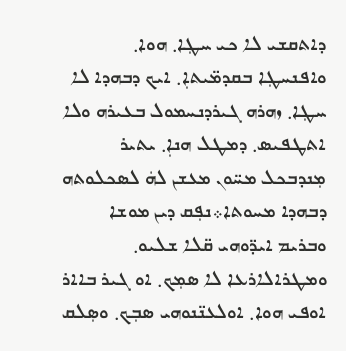ܕܐܬܩܫܝ ܠܐ ܟܝ ܚܛܼܐ܂ ܗܘܐ܂ ܘܐܦܢܚܛܼܐ ܒܩܕܡ̈ܝܬܐܼ܂ ܐܝܟ ܕܒܗܕܐ ܠܐ ܚܛܼܐ܂ ܙܗܪܗ ܓܝܪܕܢܚܡܘܠ ܒܥܝܪܗ ܘܠܐ ܐܬܛܦܝܣ܂ ܕܡܛܠ ܗܢܐܼ܂ ܝܬܝܪ ܡܼܢܕܒܟܠ ܡܚ̈ܘܢ ܡܥܫܢ ܠܗܿ ܠܣܟܠܘܬܗ ܕܒܗܕܐ ܡܚܘܬܐ܀ܢܦܼܩ ܕܝܢ ܡܘܫܐ ܘܒܪܝܡ ܐܝܕ̈ܘܗܝ ܩ̈ܠܐ ܫܠܝܘ܂ ܘܡܛܪܐܠܐܪܥܐ ܠܐ ܣܡܼܟ܂ ܐܘ ܓܝܪ ܒܐܐܪ ܐܘܦܝ ܗܘܐ܂ ܐܘܠܥܢ̈ܢܘܗܝ ܣܒܼܟ܂ ܘܣܼܠܩ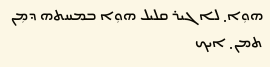ܗܘܼܐ܂ ܠܐ ܓܝܪ ܩܠܝܠ ܗܘܼܐ ܒܡܚܬܗ ܕܡܼܢ ܬܡܢ܂ ܐܝܟ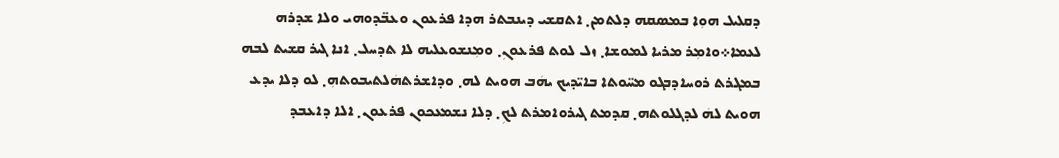ܕܩܠܝܠ ܗܘܼܐ ܒܡܣܩܗ ܕܠܬܡܢ܂ ܐܬܩܫܝ ܕܝܢܒܬܪ ܗܕܐ ܦܪܥܘܢ ܘܥܒ̈ܕܘܗܝ ܘܠܐ ܫܕܪܗ ܠܥܡܐ܀ܘܐܡܼܪ ܡܪܝܐ ܠܡܘܫܐ܂ ܙܠ ܠܘܬ ܦܪܥܘܢܼ܂ ܘܡܼܢܫܘܥܠܝܗ ܠܐ ܬܕܚܠ܂ ܐܢܐ ܓܝܪ ܩܫܝܬ ܠܒܗ ܒܡܓܪܬ ܪܘܚܐܕܒܓܘ ܡܚ̈ܘܬܐ ܒܐܝ̈ܕܝܟ ܝܗܿܒ ܗܘܝܬ ܠܗ܂ ܘܕܐܫܪܬܗܿܠܬܝܒܘܬܗܼ܂ ܠܘ ܕܠܐ ܝܕܥ ܗܘܝܬ ܠܗܿ ܠܕܓܠܘܬܗ܂ ܩܕܡܬ ܓܝܪܘܐܡܪܬ ܠܟܼ܂ ܕܠܐ ܢܫܡܥܟܘܢ ܦܪܥܘܢ܂ ܐܠܐ ܕܐܥܒܕ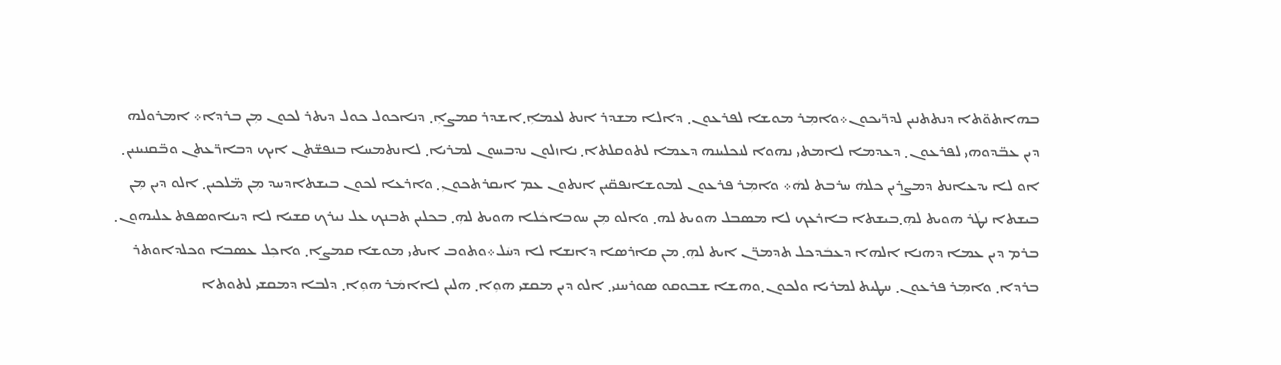ܒܗܐܬܘ̈ܬܐ ܕܢܬܬܢܝܢ ܠܕܪ̈ܝܟܘܢ܀ܘܐܡܼܪ ܡܘܫܐ ܠܦܪܥܘܢ܂ ܕܐܠܐ ܡܫܕܪ ܐܢܬ ܠܥܡܐܼ܂ܐܫܕܪ ܩܡܨܐܼ܂ ܕܢܐܟܘܠ ܟܘܠ ܕܝܬܪ ܠܟܘܢ ܡܼܢ ܒܪܕܐ܀ ܐܡܪܘܠܗ ܕܝܢ ܥܒ̈ܕܘܗܝ ܠܦܪܥܘܢ܂ ܕܥܕܡܐ ܠܐܡܬܝ ܢܗܘܐ ܠܢܟܠܝܢܗ ܕܥܡܐ ܠܬܘܩܠܬܐ܂ ܢܐܙܠܘܢ ܢܕܒܚܘܢ ܠܡܪܝܐ܂ ܠܐܢܬܡܚܐ ܒܢܦܫ̈ܬܢ ܐܝܟ ܕܒܐܪ̈ܥܬܢ ܘܒ̈ܩܢܝܢܝܢ܂ ܐܘ ܠܐ ܝܕܥܐܢܬ ܕܡܨܪܝܢ ܟܠܗܿ ܚܪܒܬ ܠܗܿ܀ ܘܐܡܼܪ ܦܪܥܘܢ ܠܡܘܫܐܢܦܩ̈ܝܢ ܐܢܬܘܢ ܥܡ ܐܝܩܪܬܟܘܢܼ܂ ܘܐܪܥܐ ܠܟܘܢ ܒܝܫܬܐܕܚܕ ܡܼܢ ܡ̈ܠܟܝܢ܂ ܐܠܘ ܕܝܢ ܡܼܢ ܒܝܫܬܐ ܢܛܿܪ ܗܘܝܬ ܠܗܼ܂ܒܝܫܬܐ ܒܐܪܥܟ ܠܐ ܡܣܒܠ ܗܘܝܬ ܠܗ܂ ܘܐܠܘ ܡܼܢ ܚܘܒܐܟܿܠܐ ܗܘܝܬ ܠܗܼ܂ ܒܟܠܝܢ ܬܒܢܟ ܥܠ ܢܝܪܟ ܩܫܝܐ ܠܐ ܕܝܢܐܘܣܦܬ ܥܠܝܗܘܢ܂ ܒܪܡ ܕܝܢ ܥܡܐ ܕܗܢܐ ܐܠܗܐ ܕܥܒܿܕܟܠ ܬܕܡܪ̈ܢ ܐܝܬ ܠܗܼ܂ ܡܢ ܩܐܪܣܐ ܕܐܢܫܐ ܠܐ ܕܚܿܠ܀ܘܬܘܒ ܐܝܬܝ ܡܘܫܐ ܩܡܨܐ܂ ܘܐܟܼܠ ܥܣܒܐ ܘܟܠܕܐܘܬܪ ܒܪܕܐ܂ ܘܐܡܼܪ ܦܪܥܘܢ܂ ܚܛܝܬ ܠܡܪܝܐ ܘܠܟܘܢ܂ܘܗܫܐ ܫܒܘܩܘ ܣܘܪܚܢܝ܂ ܐܠܘ ܕܝܢ ܡܩܫܝ ܗܘܼܐ܂ ܗܠܝܢ ܠܐܐܡܿܪ ܗܘܼܐ܂ ܕܠܒܐ ܕܡܩܫܝ ܠܬܘܬܐ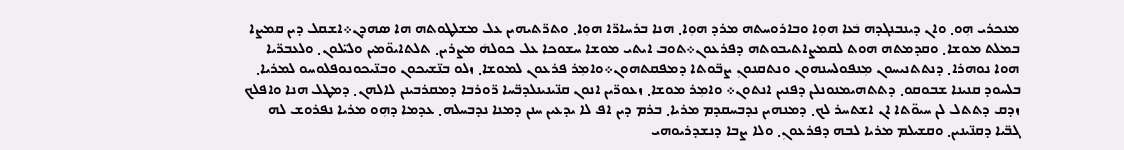ܡܢܟܪܝ ܗܼܘ܂ ܘܐܢ ܕܝܢܒܢܓܕܗ ܒܿܥܐ ܗܘܼܐ ܘܒܐܪܘܚܬܗ ܡܪܕ ܗܘܼܐ܂ ܗܢܐ ܒܪܚܐܪ̈ܐ ܗܘܼܐ܂ ܘܬܪ̈ܬܝܗܝܢ ܥܠ ܡܫܠܛܘܬܗ ܗܐ ܣܗܕܢ܀ܐܫܩܠ ܕܝܢ ܩܡܨܐ ܒܡܠܬ ܡܘܫܐ܂ ܘܩܕܡܬܗ ܗܘܬ ܠܩܡܨܐܬܝܒܘܬܗ ܕܦܪܥܘܢ܀ܬܘܒ ܐܝܬܝ ܡܘܫܐ ܚܫܘܟܐ ܥܠ ܟܘܠܗܿ ܡܨܪܝܢ܂ ܬܠܬܐܝܘ̈ܡܝܢ ܘܠܝ̈ܠܘܢ܂ ܘܠܥܒܪ̈ܝܐ ܗܘܐ ܢܘܗܪܐ܂ ܕܢܬܬܢܝܚܘܢ ܡܼܢܦܘܠܚܢܗܘܢ ܘܢܬܩܢܘܢܼ ܨܒ̈ܘܬܐ ܕܡܦܩܬܗܘܢ܀ܘܐܡܼܪ ܦܪܥܘܢ ܠܡܘܫܐ܂ ܙܠܘ ܒܢ̈ܫܝܟܘܢ ܘܒܢ̈ܝܟܘܢܘܦܠܘܚܘ ܠܡܪܝܐ܂ ܒܠܚܘܕ ܩܢܝܢܐ ܫܒܘܩܘ܂ ܕܬܬܗܝܡܢܘܢܠܢ ܕܦܢܝܢ ܐܢܬܘܢ܀ ܘܐܡܼܪ ܡܘܫܐ܂ ܙܥܘܪ̈ܝܢ ܐܢܘܢ ܩܢ̈ܝܢܝܢܠܕܒ̈ܚܐ ܪ̈ܘܪܒܐ ܕܡܩܪܒܝܢܢ ܠܐܠܗܢ܂ ܕܡܛܠ ܗܢܐ ܘܐܦܠܟ ܙܕܩ ܕܬܬܠ ܠܢ ܚܝܘ̈ܬܐ ܐܢ ܐܫܬܚܪ ܠܟ܂ ܕܡܢܗܝܢ ܢܕܒܚܩܕܡ ܡܪܝܐ܂ ܒܪܡ ܕܝܢ ܐܦ ܠܐ ܝܕܥܝܢ ܚܢܢ ܕܡܢܐ ܢܕܒܚܠܗ܂ ܥܕܡܐ ܕܗܼܘ ܡܪܝܐ ܢܦܪܘܫ ܠܗ ܓܒ̈ܝܐ ܕܩܢ̈ܝܢܝܢ܂ ܘܩܫܝܠܡ ܡܪܝܐ ܠܒܗ ܕܦܪܥܘܢܼ܂ ܘܠܐ ܨܒܐ ܕܢܫܕܪܝܘܗܝ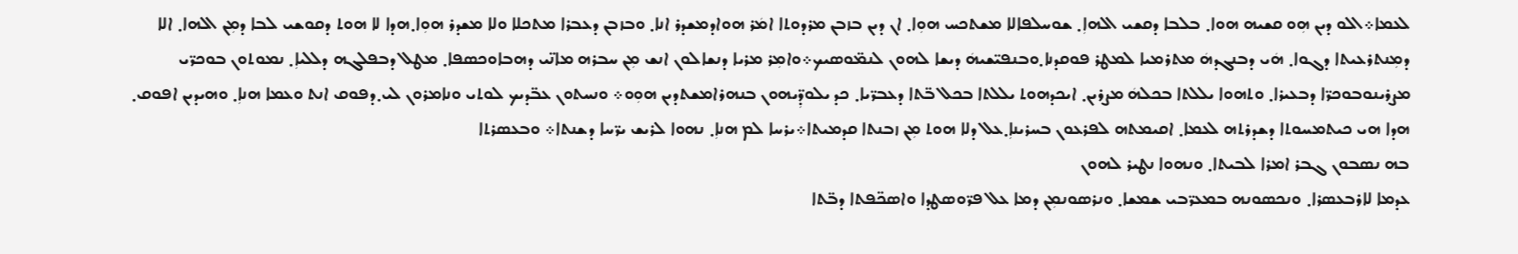ܠܥܡܐ܀ܐܠܘ ܕܝܢ ܗܼܘ ܩܫܝܗ ܗܘܐ܂ ܒܠܒܐ ܕܩܫܝ ܐܠܗܐܼ܂ ܫܘܚܠܦܐܠܐ ܡܫܬܟܚ ܗܘܼܐ܂ ܐܢ ܕܝܢ ܒܙܒܢ ܡܪܕܘܬܐ ܐܡܿܪ ܗܘܐܕܡܫܕܪ ܐܢܐ܂ ܘܒܙܒܢ ܕܥܒܪܐ ܡܬܟܠܐ ܘܠܐ ܡܫܕܪ ܗܘܼܐ܂ܗܕܐ ܠܐ ܗܘܬ ܕܩܘܫܝ ܠܒܐ ܕܡܼܢ ܐܠܗܐ܂ ܐܠܐ ܕܡܼܢܬܪܥܝܬܐ ܕܓܘܐ܂ ܗܿܝ ܕܒܢܓܕܗܿ ܡܬܪܡܝܐ ܠܡܛܪ ܦܘܩܕܢܐ܂ܘܒܢܦܝ̈ܫܝܗܿ ܕܝܫܐ ܠܗܘܢ ܠܢܡ̈ܘܣܝܟ܀ܘܐܡܼܪ ܡܪܝܐ ܕܢܫܐܠܘܢ ܐܢܫ ܡܼܢ ܚܒܪܗ ܡܐܢ̈ܝ ܕܗܒܐܘܟܣܦܐ܂ ܡܛܠ ܕܒܦܠܓܗ ܕܠܠܝܐܼ܂ ܢܡܘܬܘܢ ܒܘܟܪ̈ܝ ܡܨܪܝܢܘܒܘܟܪ̈ܐ ܕܒܥܝܪܐ܂ ܘܬܗܘܐ ܝܠܠܬܐ ܒܟܠܗܿ ܡܨܪܝܢ܂ ܐܝܟܕܗܘܬ ܝܠܠܬܐ ܒܟܠ ܒ̈ܬܐ ܕܥܒܪ̈ܝܐ܂ ܟܕ ܝܠܘܕܼ̈ܝܗܘܢ ܒܢܗܪܐܡܫܬܕܝܢ ܗܘܼܘ܀ ܘܢܚܬܘܢ ܥܒ̈ܕܝܟ ܠܘܬܝ ܘܢܐܡܪܘܢ ܠܝ܂ܕܦܘܩ ܐܢܬ ܘܥܡܐ ܗܢܐܼ܂ ܘܗܝܕܝܢ ܐܦܘܩ܂ ܗܕܐ ܗܝ ܟܝܬܡܚܘܬܐ ܕܫܕܪܬܗ ܠܥܡܐ܂ ܐܩܝܡܬܗ ܠܦܪܥܘܢ ܒܚܪܝܢܐܼ܂ܥܠ ܕܠܐ ܗܘܬ ܡܼܢ ܙܒܢܬܐ ܩܕܡܝܬܐ܀ܝܪܚܐ ܠܡ ܗܢܐܼ܂ ܢܗܘܐ ܠܪܝܫ ܝܪ̈ܚܐ ܕܫܢܬܐ܀ ܘܒܥܣܪܬܐ
ܒܗ ܢܣܒܘܢ ܓܒܪ ܐܡܪܐ ܠܒܝܬܐ܂ ܘܢܗܘܐ ܢܛܝܪ ܠܗܘܢ
ܥܕܡܐ ܠܐܪܒܥܣܪܐ܂ ܘܢܟܣܘܢܗ ܒܡܥܪ̈ܒܝ ܫܡܫܐ܂ ܘܢܪܣܘܢܡܼܢ ܕܡܐ ܥܠ ܦܪ̈ܘܣܛܕܐ ܘܐܣܟ̈ܦܬܐ ܕܒ̈ܬܐ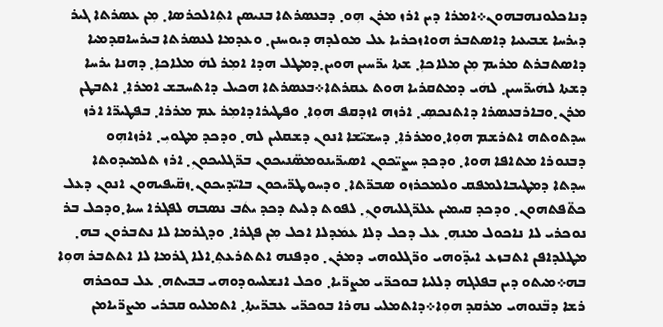ܕܢܐܟܠܘܢܗܒܗܘܢ܀ܐܡܪܐ ܕܝܢ ܐܪܙ ܡܪܢ ܗܼܘ܂ ܕܒܥܣܪܬܐ ܒܢܝܣܢ ܐܬܼܐܠܟܪܣܐ܂ ܡܼܢ ܥܣܪܬܐ ܓܝܪ ܕܝܪܚܐ ܫܒܝܥܝܐ ܕܐܣܬܒܪ ܗܘܐܙܟܪܝܐ ܥܠ ܡܘܠܕܗ ܕܝܘܚܢܢ܂ ܘܥܕܡܐ ܠܥܣܪܬܐ ܒܝܪܚܐܩܕܡܝܐ ܕܐܣܬܒܪܬ ܡܪܝܡ ܡܼܢ ܡܠܐܟܐܼ܂ ܫܬܐ ܝܪ̈ܚܝܢ ܗܘܝܢ܂ܕܡܛܠ ܗܕܐ ܐܡܼܪ ܠܗܿ ܡܠܐܟܐܼ܂ ܕܗܢܐ ܝܪܚܐ ܕܫܬܐ ܠܗܿܝܪ̈ܚܝܢ܂ ܠܗܿܝ ܕܡܬܩܪܝܐ ܗܘܬ ܥܩܪܬܐ܀ܒܥܣܪܬܐ ܗܟܝܠ ܕܐܬܚܒܫ ܐܡܪܐܼ܂ ܐܬܒܛܢ ܡܪܢ܂ܘܒܐܪܒܥܣܪܐ ܕܐܬܢܟܣܼ܂ ܐܪܙܗ ܐܙܕܩܦ ܗܘܼܐ܂ ܘܦܛܝܪܐܕܐܡܼܪ ܥܡ ܡܪܪܐ܂ ܒܦܛܝܪ̈ܐ ܐܪܙ ܚܕܬܘܬܗ ܐܬܪܫܡ ܗܘܼܐ܂ܘܡܪܪܐܼ܂ ܕܚܫܝ̈ܫܐ ܐܢܘܢ ܕܫܩܠܝܢ ܠܗ܂ ܘܕܟܕ ܡܛܘܝܼ܂ ܐܪܙܐܗܼܘ ܕܒܢܘܪܐ ܡܬܐܦܐ ܗܘܐ܂ ܘܕܟܕ ܚܨܝ̈ܟܘܢ ܐܣܝܪ̈ܝܢܘܡܣ̈ܢܝܟܘܢ ܒܪ̈ܓܠܝܟܘܢܼ܂ ܐܪܙ ܬܠܡܝܕܘܬܐ ܚܕܬܐ ܕܡܛܝܒܐܠܡܦܩ ܘܠܡܟܪܙܘ ܣܒܪ̈ܬܐ܂ ܘܕܚܘܛܪ̈ܝܟܘܢ ܒܐܝ̈ܕܝܟܘܢ܂ܙܩ̈ܝܦܝܗܘܢ ܐܢܘܢ ܕܥܠ ܟܬ̈ܦܬܗܘܢ܂ ܘܕܟܕ ܩܝܡܝܢ ܥܠܪ̈ܓܠܝܗܘܢܼ܂ ܠܦܘܬ ܕܠܝܬ ܕܟܕ ܝܬܿܒ ܢܣܒܗ ܠܦܓܪܐ ܚܝܐ܂ܘܕܟܠ ܒܪ ܢܘܟܪܝ ܠܐ ܢܐܟܘܠ ܡܢܗܼ܂ ܥܠ ܕܟܠ ܕܠܐ ܥܡܿܕܠܐ ܐܟܠ ܡܼܢ ܦܓܪܐ܂ ܘܕܓܪܡܐ ܠܐ ܢܬܒܪܘܢ ܒܗ܂ ܡܛܠܕܐܦܢ ܐܬܒܙܥ ܐܝܕ̈ܘܗܝ ܘܪ̈ܓܠܘܗܝ ܕܡܪܢ܂ ܘܕܦܢܗ ܐܬܬܪܥܬܼ܂ܐܠܐ ܓܪܡܐ ܠܐ ܐܬܬܒܪ ܗܘܼܐ ܒܗ܀ܡܝܬܘ ܕܝܢ ܒܦܠܓܗ ܕܠܠܝܐ ܒܘܟܪ̈ܝ ܡܨܪ̈ܝܐ܂ ܘܟܠ ܐܢܫܠܚܘܕܘܗܝ ܒܒܝܬܗ܂ ܥܠ ܒܘܟܪܗ ܪܫܐ ܕܒ̈ܢܘܗܝ ܡܪܩܕ ܗܘܼܐ܀ܕܐܬܡܠܝ ܢܗܪܐ ܒܘܟܪ̈ܝ ܥܒܪ̈ܝܬܐܼ܂ ܐܬܡܠܝܘ ܩܒܪܝ ܡܨܪ̈ܝܐܡܢ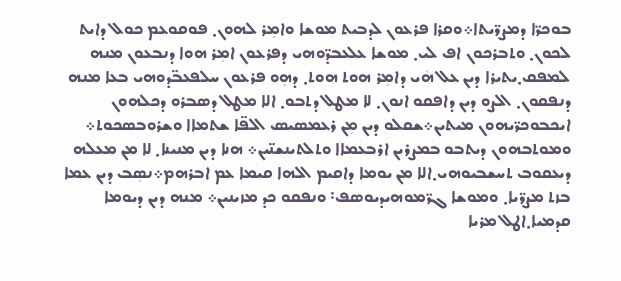ܒܘܟܪ̈ܐ ܕܡܨܪ̈ܝܬܐ܀ܘܩܪܐ ܦܪܥܘܢ ܠܕܒܝܬ ܡܘܫܐ ܘܐܡܼܪ ܠܗܘܢ܂ ܦܘܩܘܥܡ ܟܘܠ ܕܐܝܬ ܠܟܘܢ܂ ܘܬܒܪܟܘܢ ܐܦ ܠܝ܂ ܡܘܫܐ ܥܠܥܒܕ̈ܘܗܝ ܕܦܪܥܘܢ ܐܡܼܪ ܗܘܐ ܕܢܒܥܘܢ ܡܢܗ ܠܡܦܩ܂ܝܬܝܪܐ ܕܝܢ ܥܠ ܗܿܝ ܕܐܡܼܪ ܗܘܬ ܗܘܬ܂ ܕܗܼܘ ܦܪܥܘܢ ܚܠܦܥܒ̈ܕܘܗܝ ܒܥܐ ܡܢܗ ܕܢܦܩܘܢ܂ ܐܠܨܘ ܕܝܢ ܕܐܦܩܘ ܐܢܘܢ܂ ܠܐ ܡܛܠ ܕܬܒܘ܂ ܐܠܐ ܡܛܠ ܕܣܒܪܘ ܕܟܠܗܘܢ ܐܝܟܒܘܟܪ̈ܝܗܘܢ ܡܝܬܝܢ܀ܫܩܠܘ ܕܝܢ ܡܼܢ ܪܥܡܣܝܣ ܐܠܦ̈ܐ ܫܬܡܐܐ ܘܫܪܘܒܣܟܘܬ܀ ܘܡܘܬܒܗܘܢ ܕܝܬܒܘ ܒܡܨܪܝܢ ܐܪܒܥܡܐܐ ܘܬܠܬܝܢܫܢ̈ܝܢ܀ ܗܢܐ ܕܝܢ ܡܢܝܢܐ܂ ܠܐ ܡܢ ܡܥܠܗ ܕܝܥܩܘܒ ܬܚܫܒܝܘܗܝ܂ܐܠܐ ܡܢ ܝܘܡܐ ܕܐܩܝܡ ܐܠܗܐ ܩܝܡܐ ܥܡ ܐܒܪܗܡ܀ܢܣܼܒ ܕܝܢ ܥܡܐ ܒܙܬ ܡܨܪ̈ܝܐ܂ ܘܡܘܫܐ ܓܪ̈ܡܘܗܝܕܝܘܣܦ܃ ܘܢܦܩܘ ܟܕ ܡܙܝܢܝܢ܀ ܡܢܗ ܕܝܢ ܕܝܘܡܐ ܩܕܡܝܐ܂ܐܛܠ ܡܪܝܐ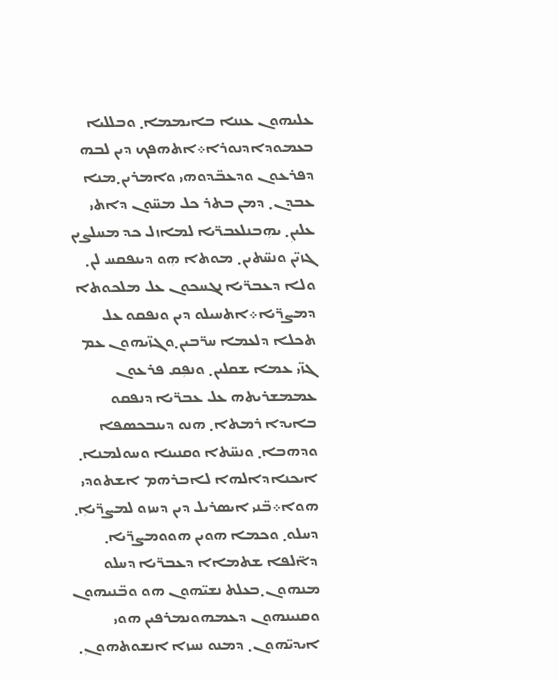ܥܠܝܗܘܢ ܥܢܢܐ ܒܐܝܡܡܐ܂ ܘܒܠܠܝܐ ܒܥܡܘܕܐܕܢܘܪܐ܀ܐܬܗܦܟ ܕܝܢ ܠܒܗ ܕܦܪܥܘܢ ܘܕܥܒ̈ܕܘܗܝ ܘܐܡܪܝܢ܂ܡܢܐ ܥܒܕܢ܂ ܕܡܢ ܒܬܪ ܟܠ ܡܚ̈ܘܢ ܕܐܬܝ ܥܠܝܢܼ܂ ܝܗܼܒܢܠܥܒܪ̈ܝܐ ܠܡܐܙܠ ܟܕ ܡܚܠܨܝܢ ܓܙܝ̈ܢ ܘܢܚ̈ܬܝܢ܂ ܡܘܬܐ ܗܼܘ ܕܝܢܦܩܚ ܠܢ܂ ܘܠܐ ܕܥܒܪ̈ܝܐ ܢܓܚܟܘܢ ܥܠ ܡܠܟܘܬܐ ܕܡܨܪ̈ܝܐ܀ܐܬܚܝܠܘ ܕܝܢ ܘܢܦܩܘ ܥܠ ܬܟܠܐ ܕܠܥܡܐ ܚܪ̈ܒܝܢ܂ܘܓܙ̈ܝܗܘܢ ܥܡ ܓܙ̈ܝ ܥܡܐ ܫܩܠܝܢ܂ ܘܢܦܼܩ ܦܪܥܘܢ ܥܡܡܫܪܝܬܗ ܥܠ ܥܒܪ̈ܝܐ ܕܢܦܩܘ ܒܐܝܕܐ ܪܡܬܐ܂ ܗܢܘ ܕܝܢܒܟܣܦܐ ܘܕܗܒܐ܂ ܘܢܚ̈ܬܐ ܘܩܢܝܢܐ ܘܚܘܠܡܢܐ܂ ܐܝܟܢܐܕܐܠܗܐ ܠܐܒܪܗܡ ܐܫܬܘܕܝ ܗܘܐ܀ܒ̈ܢܝ ܐܝܣܪܝܠ ܕܝܢ ܕܚܙܘ ܠܡܨܪ̈ܝܐܼ܂ ܕܚܠܘ܂ ܘܟܡܐ ܗܘܝܢ ܗܘܘܡܨܪ̈ܝܐ܂ ܕܐ̈ܠܦܐ ܫܬܡܐܐ ܕܥܒܪ̈ܝܐ ܕܚܠܘ ܡܢܗܘܢ܂ܒܥܠܬ ܢܫܝ̈ܗܘܢ ܗܘ ܘܒ̈ܢܝܗܘܢ ܘܩܢܝܢܗܘܢ ܕܥܡܗܘܢܡܪܦܝܢ ܗܘܝ ܐܝܕܝ̈ܗܘܢ܂ ܕܡܢܘ ܢܚܙܐ ܐܢܫܘܬܗܘܢܼ܂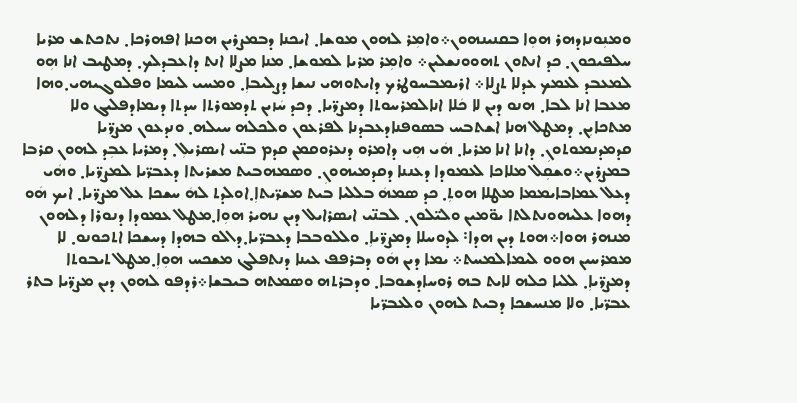ܘܡܢܼܘܢܙܕܗܪ ܗܘܼܐ ܒܩܢܝܢܗܘܢ܀ܘܐܡܼܪ ܠܗܘܢ ܡܘܫܐ܂ ܐܝܟܢܐ ܕܒܡܨܪܝܢ ܗܟܢܐ ܐܦܗܪܟܐ܂ ܢܬܟܬܫ ܡܪܝܐ ܚܠܦܝܟܘܢ܂ ܟܕ ܐܢܬܘܢ ܬܗܘܘܢܫܠܝܢ܀ ܘܐܡܼܪ ܡܪܝܐ ܠܡܘܫܐ܂ ܡܢܐ ܡܨܠܐ ܐܢܬ ܕܐܥܒܕܠܟ܂ ܕܡܛܝܒ ܐܢܐ ܗܼܘ ܠܡܥܒܕ ܠܥܡܟ ܥܕܠܐ ܬܨܠܐ܀ ܐܪܝܡܒܚܘܛܪܟ ܕܐܝܬܘܗܝ ܢܝܫܐ ܕܨܠܝܒܐܼ܂ ܘܡܚܝ ܠܝܡܐ ܘܦܠܘܓܝܗܝ܂ܘܗܐ ܡܥܒܐ ܐܢܐ ܠܒܐ܂ ܗܢܘ ܕܝܢ ܠܐ ܟܿܠܐ ܐܢܐܠܡܪܚܘܬܐ ܕܡܨܪ̈ܝܐ܂ ܕܟܕ ܚܿܙܝܢ ܬܕܡܘܪܬܐ ܚܕܬܐ ܕܝܡܐܕܦܠܝܓ ܘܠܐ ܡܬܟܐܝܼܢ܂ ܕܡܛܠ ܗܢܐ ܐܫܬܒܚ ܒܣܘܦܢܐܕܥܒܕܢܐ ܠܦܪܥܘܢ ܘܠܟܠܗ ܚܝܠܗ܂ ܘܢܕܥܘܢ ܡܨܪ̈ܝܐ ܩܕܡܕܢܡܘܬܘܢܼ܂ ܕܐܢܐ ܐܢܐ ܡܪܝܐ܂ ܗܿܝ ܗܼܝ ܕܐܡܪܘ ܕܢܥܪܘܩܡܢ ܩܕܡ ܒܢ̈ܝ ܐܝܣܪܝܠܼ܂ ܕܡܪܝܐ ܥܒܼܕ ܠܗܘܢ ܩܪܒܐ ܒܡܨܪܝܢ܀ܘܫܩܼܠ ܡܠܐܟܐ ܠܥܡܘܕܐ ܕܥܢܢܐ ܕܩܕܡܝܗܘܢܼ܂ ܘܣܡܗܒܝܬ ܡܫܪܝܬܐ ܕܥܒܪ̈ܝܐ ܠܡܨܪ̈ܝܐ܂ ܘܗܿܝ ܕܥܠ ܥܡܐܒܐܝܡܡܐ ܡܛܠܐ ܗܘܬܼ܂ ܟܕ ܣܡܗܿ ܒܠܠܝܐ ܒܝܬ ܡܫܪ̈ܝܬܐܼ܂ܐܘܠܕܬ ܠܗܿ ܚܫܟܐ ܥܠ ܡܨܪ̈ܝܐ܂ ܐܝܟ ܗܿܘ ܕܗܘܐ ܥܠܝܗܘܢܬܠܬܐ ܝܘ̈ܡܝܢ ܘܠܝ̈ܠܘܢ܂ ܠܒܢ̈ܝ ܐܝܣܪܐܝܠ ܕܝܢ ܢܗܝܪ ܗܘܼܐ܂ܡܛܠ ܥܡܘܕܐ ܕܢܘܪܐ ܕܠܗܘܢ ܡܢܗܪ ܗܘܐ܀ܗܘܬ ܕܝܢ ܗܕܐ܃ ܠܕܘܚܠܐ ܕܡܨܪ̈ܝܐܼ܂ ܘܠܠܘܒܒܐ ܕܥܒܪ̈ܝܐ܂ܕܐܠܘ ܒܗܕܐ ܕܚܫܟܐ ܐܬܟܘܢܘ܂ ܠܐ ܡܡܪܚܝܢ ܗܘܘ ܠܝܡܐܠܡܚܬ܀ ܝܡܐ ܕܝܢ ܗܿܘ ܕܒܪܦܦ ܥܝܢܐ ܕܢܬܦܠܓ ܡܫܟܚ ܗܘܼܐܼ܂ܡܛܠ ܬܝܒܘܬܐ ܕܡܨܪ̈ܝܐܼ܂ ܠܠܝܐ ܟܠܗ ܠܐܝܬ ܒܗ ܪܘܚܐܕܫܘܒܐ܂ ܘܕܒܪܬܗ ܘܣܡܬܗ ܒܝܒܫܐ܀ܪܕܦܘ ܠܗܘܢ ܕܝܢ ܡܨܪ̈ܝܐ ܒܬܪ ܥܒܪ̈ܝܐ܂ ܘܠܐ ܡܢܚܫܟܐ ܕܒܝܬ ܠܗܘܢ ܘܠܥܒܪ̈ܝܐ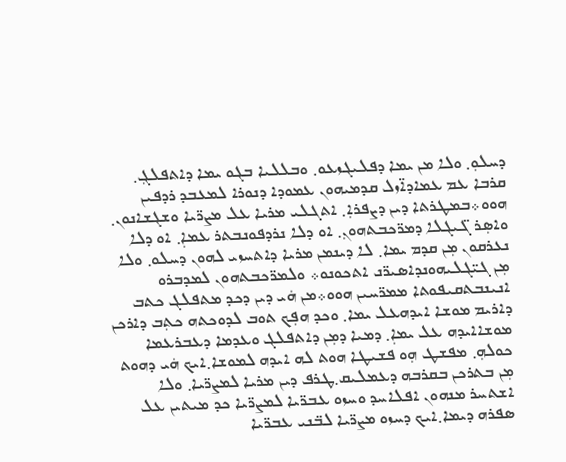ܕܚܠܘܼ܂ ܘܠܐ ܡܢ ܝܡܐ ܕܦܠܝܓܙܥܘ܂ ܘܒܠܠܝܐ ܒܓܘ ܝܡܐ ܕܐܬܦܠܓܼ܂ ܩܪܒܐ ܥܡ ܥܡܐܕܐ̈ܙܠ ܩܕܡܝܗܘܢ ܥܡܘܕܐ ܕܢܘܪܐ ܠܡܥܒܕ ܪܕܦܝܢ ܗܘܘ܀ܒܡܛܪܬܐ ܕܝܢ ܕܨܦܪܐܼ܂ ܐܬܓܠܝ ܡܪܝܐ ܥܠ ܡܨܪ̈ܝܐ ܘܫܓܫܐܢܘܢ܂ ܘܐܣܼܪ ܓ̈ܝܓܠܐ ܕܡܪ̈ܟܒܬܗܘܢܼ܂ ܐܘ ܕܠܐ ܢܪܕܦܘܢܒܬܪ ܥܡܐܼ܂ ܐܘ ܕܠܐ ܢܥܪܩܘܢ ܡܼܢ ܩܕܡ ܝܡܐ܂ ܠܐ ܕܝܢܡܢ ܡܪܝܐ ܕܐܬܚܙܝ ܠܗܘܢ ܕܚܠܘ܂ ܘܠܐ ܡܼܢ ܓܝ̈ܓܠܝܗܘܢܕܐܣܝܪ̈ܢ ܐܬܟܘܢܘ܀ ܘܠܡܪ̈ܟܒܬܗܘܢ ܠܡܕܒܪܘ ܐܢܝܢܒܬܩܝܦܘܬܐ ܡܡܪ̈ܚܝܢ ܗܘܘ܀ܡܢ ܗܿܝ ܕܝܢ ܕܟܕ ܡܬܦܠܓ ܟܬܒ ܕܐܪܝܡ ܡܘܫܐ ܐܝܕܗܥܠ ܝܡܐ܂ ܘܟܕ ܗܦܼܟ ܬܘܒ ܠܕܘܟܬܗ ܟܬܼܒ ܕܐܪܟܢ ܡܘܫܐܐܝܕܗ ܥܠ ܝܡܐܼ܂ ܕܡܝܐ ܕܡܼܢ ܕܐܬܦܠܓ ܘܥܕܡܐ ܕܥܒܪܥܡܐ ܟܘܠܗܼ܂ ܡܦܫܛ ܗܼܘ ܦܫܝܛܐ ܗܘܬ ܠܗ ܐܝܕܗ ܠܡܘܫܐ܂ܐܝܟ ܗܿܝ ܕܗܘܬ ܡܼܢ ܒܬܪܟܢ ܒܩܪܒܗ ܕܥܡܠܝܩ܂ܛܪܦ ܕܝܢ ܡܪܝܐ ܠܡܨܪ̈ܝܐ܂ ܘܠܐ ܐܫܬܚܪ ܡܢܗܘܢ ܐܦܠܐܚܕ ܘܚܙܘ ܥܒܪ̈ܝܐ ܠܡܨܪ̈ܝܐ ܟܕ ܡܝܬܝܢ ܥܠ ܣܦܪܗ ܕܝܡܐ܂ܐܝܟ ܕܚܙܘ ܡܨܪ̈ܝܐ ܠܒ̈ܢܝ ܥܒܪ̈ܝܐ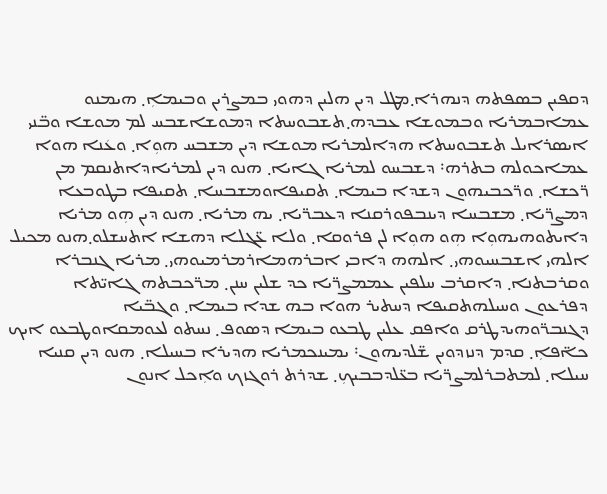ܕܩܦܝܢ ܒܣܦܬܗ ܕܢܗܪܐ܂ܡܛܠ ܕܝܢ ܗܠܝܢ ܕܗܘܝ ܒܡܨܪܝܢ ܘܒܝܡܐܼ܂ ܗܝܡܢܘ ܥܡܐܒܡܪܝܐ ܘܒܡܘܫܐ ܥܒܕܗ܂ܬܫܒܘܚܬܐ ܕܡܘܫܐܫܒܚ ܠܡ ܡܘܫܐ ܘܒ̈ܢܝ ܐܝܣܪܐܝܠ ܬܫܒܘܚܬܐ ܗܕܐܠܡܪܝܐ ܡܘܫܐ ܕܝܢ ܡܫܒܚ ܗܘܼܐ܂ ܘܥܿܢܐ ܗܘܐ ܥܡܐܟܘܠܗ ܒܬܪܗ܃ ܕܫܒܚܘ ܠܡܪܝܐ ܓܐܝܐ܂ ܗܢܘ ܕܝܢ ܠܡܪܝܐܕܐܬܢܩܡ ܡܢ ܪ̈ܟܫܐ܂ ܘܪ̈ܟܒܝܗܘܢ ܕܫܕܐ ܒܝܡܐ܂ ܬܩܝܦܐܘܡܫܒܚܐ܂ ܬܩܝܦܐ ܒܛܘܒܥܐ ܕܡܨܪ̈ܝܐ܂ ܡܫܒܚܐ ܕܝܢܒܦܘܪܩܢܐ ܕܥܒܪ̈ܝܐ܂ ܝܗ ܡܪܝܐ܂ ܗܢܘ ܕܝܢ ܗܼܘ ܡܪܝܐ ܕܐܝܬܘܗܝܗܘܼܐ ܗܼܘ ܗܘܼܐ ܠܢ ܦܪܘܩܐ܂ ܘܠܐ ܥ̈ܓܠܐ ܕܗܫܐ ܐܬܚܫܠܘ܂ܗܢܘ ܡܟܝܠ ܐܠܗܝ ܐܫܒܚܝܘܗܝ܂ ܐܠܗܗ ܕܐܒܝ ܐܒܪܗܡܐܪܡܪܡܝܘܗܝ܂ ܡܪܝܐ ܓܢܒܪܐ ܘܩܪܒܬܢܐ܂ ܕܐܩܪܒ ܚܠܦܝܢ ܥܡܡܨܪ̈ܝܐ ܟܕ ܫܠܝܢ ܚܢܢ܂ ܡܪ̈ܟܒܬܗ ܓܐܝ̈ܬܐ ܕܦܪܥܘܢ ܘܚܝܠܗܬܩܝܦܐ ܕܚܬܝܪ ܗܘܐ ܒܗ ܫܕܐ ܒܝܡܐ܂ ܘܓܒ̈ܝܐ ܕܓܢܒܪ̈ܘܗܝܕܛܪܩ ܘܐܦܩ ܥܠܝܢ ܛܒܥܘ ܒܝܡܐ ܕܣܘܦ܂ ܢܚܬܘ ܠܥܘܡܩܐܘܛܒܥܘ ܐܝܟ ܟܐ̈ܦܐܼ܂ ܩܕܡ ܕܢܙܕܘܝܢ ܫ̈ܠܕܝܗܘܢ܃ ܝܡܝܢܟܡܪܝܐ ܗܕܝܪܐ ܒܚܝܠܐ܂ ܗܢܘ ܕܝܢ ܩܢܝܐ ܚܝܠܐ܂ ܠܡܬܒܪܠܡܨܪ̈ܝܐ ܒܥ̈ܠܕܒܒܝܟܼ܂ ܫܕܪܬ ܪܘܓܙܟ ܘܐܼܟܠ ܐܢܘܢ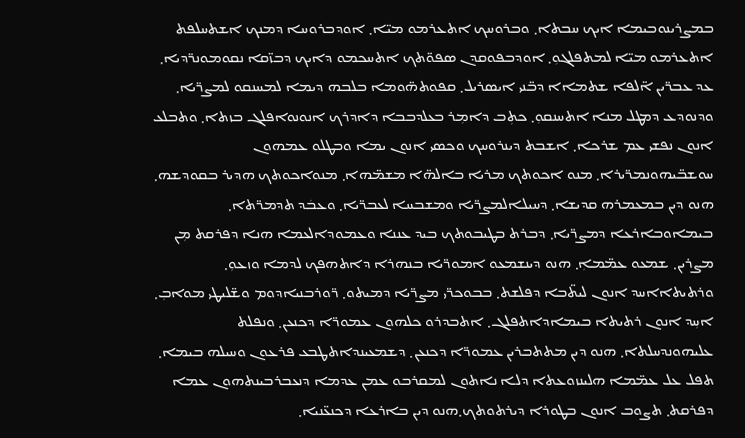ܒܡܨܪܝܢܘܒܝܡܐ ܐܝܟ ܚܒܬܐ܂ ܘܒܪܘܚܟ ܐܬܥܪܡܘ ܡܝ̈ܐ܂ ܐܘܕܒܪܘܚܐ ܕܡܢܟ ܐܫܬܚܠܦܬ ܐܬܥܪܡܘ ܡܝ̈ܐ ܠܡܬܦܠܓܘܼ܂ ܐܘܕܒܦܘܩܕܢ ܣܦܘ̈ܬܟ ܐܬܚܟܡܘ ܕܐܝܟ ܕܒܙ̈ܩܐ ܢܩܘܡܘܢܪ̈ܕܝܐ܂ ܥܕ ܥܒܪ̈ܝܢ ܐ̈ܠܦܐ ܫܬܡܐܐ ܕܒ̈ܢܝ ܐܝܣܪܝܠ܂ ܩܦܘܬܗ̈ܘܡܐ ܒܠܒܗ ܕܝܡܐ ܠܡܚܢܩܘ ܠܡܨܪ̈ܝܐ܂ ܘܕܢܘܕܥ ܕܡܛܠ ܡܢܐ ܐܬܚܢܩܘܼ܂ ܟܬܼܒ ܕܐܡܼܪ ܒܥܠܕܒܒܐ ܕܐܕܪܟ ܐܢܘܢܘܐܦܠܓ ܒܙܬܐ܂ ܘܬܒܠܥ ܐܢܘܢ ܢܦܫܝ ܥܡ ܫܪܟܐ܂ ܐܫܒܬ ܕܝܢܪܘܚܟ ܘܟܣܝ ܐܢܘܢ ܝܡܐ ܘܒܛܠܘ ܥܡܗܘܢ ܚܘܫܒ̈ܝܗܘܢܡܪ̈ܝܪܐ܂ ܡܢܘ ܐܟܘܬܟ ܡܪܝܐ ܒܐܠܗ̈ܐ ܡܫܡ̈ܗܐ܂ ܡܢܘܐܟܘܬܟ ܗܕܝܪ ܒܩܘܕܫܗ܂ ܗܢܘ ܕܝܢ ܒܡܥܡܪܗ ܩܕܝܫܐ܂ ܕܚܝܠܐܠܡܨܪ̈ܝܐ ܘܡܫܒܚܐ ܠܥܒܪ̈ܝܐ܂ ܘܥܒܿܕ ܬܕܡܪ̈ܬܐ܂ ܒܝܡܐܘܒܐܪܥܐ ܕܡܨܪ̈ܝܐ܂ ܕܒܪܬ ܒܛܝܒܘܬܟ ܒܝܕ ܥܢܢܐ ܘܥܡܘܕܐܠܥܡܐ ܗܢܐ ܕܦܪܩܬ ܡܼܢ ܡܨܪܝܢ܂ ܫܡܥܘ ܥܡ̈ܡܐܼ܂ ܗܢܘ ܕܝܢܫܡܥܘ ܐܡܘܪ̈ܝܐ ܒܢܗܪܐ ܕܐܬܗܦܟ ܠܕܡܐ ܘܙܥܘܼ܂ ܘܪܬܝܬܐܐܚܕ ܐܢܘܢ ܠܝܬ̈ܒܐ ܕܦܠܫܬ܂ ܒܒܘܟܪ̈ܝ ܡܨܪ̈ܝܐ ܕܡܝܬܘ܂ ܪ̈ܘܪܒܢܝܐܕܘܡ ܘܫ̈ܠܝܛܝ ܡܘܐܒܼ܂ ܐܚܼܕ ܐܢܘܢ ܪܬܝܬܐ ܒܝܡܐܕܐܬܦܠܓ܂ ܐܬܒܕܪܘ ܟܠܗܘܢ ܥܡܘܪ̈ܐ ܕܟܢܥܢ܂ ܘܢܦܠܬ ܥܠܝܗܘܢܕܚܠܬܐ܂ ܗܢܘ ܕܝܢ ܡܬܬܒܪܝܢ ܥܡܘܪ̈ܐ ܕܟܢܥܢ܂ ܕܫܡܥܝܢܕܐܬܛܒܥ ܦܪܥܘܢ ܘܚܝܠܗ ܒܝܡܐ܂ ܬܦܠ ܥܠ ܥܡ̈ܡܐ ܗܠܝܢܙܘܥܬܐ ܕܠܐ ܢܐܬܘܢ ܠܡܩܪܒܘ ܥܡܢ ܥܕܡܐ ܕܢܥܒܪܒܝܢܬܗܘܢ ܥܡܐ ܕܦܪܩܬ܂ ܬܨܘܒ ܐܢܘܢ ܒܛܘܪܐ ܕܝܪܬܘܬܟ܂ܗܢܘ ܕܝܢ ܒܐܪܥܐ ܕܟܢܥ̈ܢܝܐ܂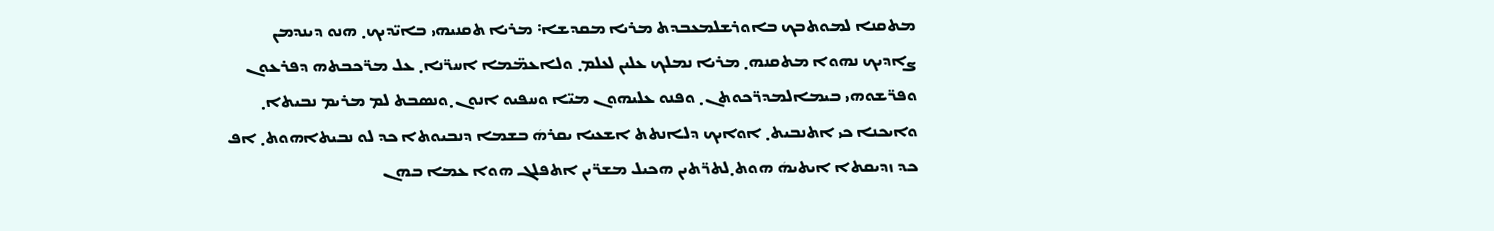ܡܬܩܢܐ ܠܡܘܬܒܟ ܒܐܘܪܫܠܡܥܒܕܬ ܡܪܝܐ ܡܩܕܫܐ܃ ܡܪܝܐ ܬܩܢܝܗܝ ܒܐܝ̈ܕܝܟ܂ ܗܢܘ ܕܝܢܕܡܢ ܨܐܕܝܟ ܢܗܘܐ ܡܬܩܢܗ܂ ܡܪܝܐ ܢܡܠܟ ܥܠܝܢ ܠܥܠܡ܂ ܘܠܐܥܡ̈ܡܐ ܐܚܪ̈ܢܐ܂ ܥܠ ܡܪ̈ܟܒܬܗ ܕܦܪܥܘܢ ܘܦܪ̈ܫܘܗܝ ܒܝܡܐܠܡܕܪ̈ܟܘܬܢ܂ ܘܦܢܘ ܥܠܝܗܘܢ ܡܝ̈ܐ ܘܚܦܝܘ ܐܢܘܢ܂ܘܢܣܒܬ ܠܡ ܡܪܝܡ ܢܒܝܬܐ܂ ܘܐܝܟܢܐ ܟܝ ܐܬܢܒܝܬ܂ ܐܘܐܝܟ ܕܠܐܢܬܬ ܐܫܥܝܐ ܝܩܪܗܿ ܒܫܡܐ ܕܢܒܝܘܬܐ ܟܕ ܠܘ ܢܒܝܬܐܗܘܬ܂ ܐܦ ܟܕ ܙܕܝܩܬܐ ܐܝܬܝܗܿ ܗܘܬ܂ܠܬܪ̈ܬܝܢ ܗܟܝܠ ܡܫܪ̈ܝܢ ܐܬܦܠܓ ܗܘܐ ܥܡܐ ܒܗܢ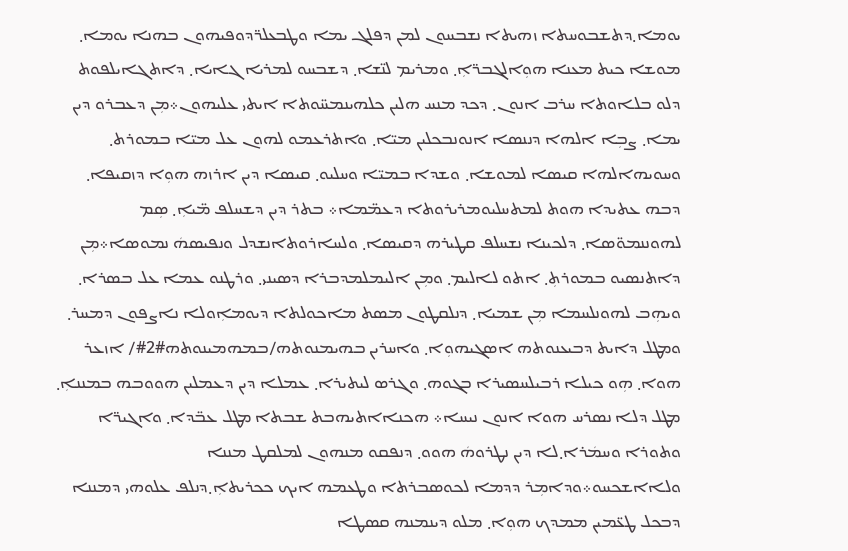ܝܘܡܐ܂ܕܬܫܒܘܚܬܐ ܙܗܝܬܐ ܢܫܒܚܘܢ ܠܡܢ ܕܦܠܓ ܝܡܐ ܘܛܒܥܠܪ̈ܕܘܦܝܗܘܢ ܒܗܢܐ ܝܘܡܐ܂ ܡܘܫܐ ܟܝܬ ܡܥܢܐ ܗܘܼܐܠܓܒܪ̈ܐܼ܂ ܘܡܪܝܡ ܠܢ̈ܫܐ܂ ܕܫܒܚܘ ܠܡܪܝܐ ܓܐܝܐ܂ ܕܐܬܓܐܝܠܦܘܬ ܕܠܘ ܒܠܐܘܬܐ ܚܪܒ ܐܢܘܢ܂ ܕܟܕ ܡܢܚ ܗܠܝܢ ܟܠܗܝܢܡܚ̈ܘܬܐ ܐܝܬܝ ܥܠܝܗܘܢ܀ܡܼܢ ܕܥܒܪܘ ܕܝܢ ܝܡܐ܂ ܨܒܼܐ ܐܠܗܐ ܕܢܢܣܐ ܐܢܘܢܒܟܠܝܢ ܡܝ̈ܐ܂ ܘܐܬܪܥܡܘ ܠܗܘܢ ܥܠ ܡܝ̈ܐ ܒܡܘܪܬ܂ ܘܚܘܝܗܐܠܗܐ ܩܝܣܐ ܠܡܘܫܐ܂ ܘܫܕܐ ܒܡܝ̈ܐ ܘܚܠܝܘ܂ ܩܝܣܐ ܕܝܢ ܐܪܙܗ ܗܘܼܐ ܕܙܩܝܦܐ܂ ܕܒܗ ܥܬܝܕܐ ܗܘܬ ܠܡܬܚܠܝܘܡܪܝܪܘܬܐ ܕܥܡ̈ܡܐ܀ ܒܬܪ ܕܝܢ ܕܫܚܠܦ ܡ̈ܝܐܼ܂ ܣܼܡ ܠܗܘܢܢܡܘ̈ܣܐ܂ ܕܠܟܝܢܐ ܢܫܚܠܦ ܩܛܝܪܗ ܕܩܝܣܐ܂ ܘܠܚܐܪܘܬܐܢܫܕܠ ܘܢܦܝܣܗܿ ܢܡܘܣܐ܀ܡܼܢ ܕܐܬܢܣܝܘ ܒܡܘܪܬܼ܂ ܐܬܘ ܠܐܠܝܡ܂ ܘܡܼܢ ܐܠܝܡܠܡܕܒܪܐ ܕܣܝܢܝ܂ ܘܪܛܢܘ ܥܡܐ ܥܠ ܒܣܪܐ܂ ܘܝܗܼܒ ܠܗܘܢܠܚܡܐ ܡܼܢ ܫܡܝܐ܂ ܕܢܠܩܛܘܢ ܡܣܬ ܡܐܟܘܠܬܐ ܕܝܘܡܐܼܘܠܐ ܢܐܨܦܘܢ ܕܡܚܪ܂ ܘܡܛܠ ܕܐܝܬ ܕܒܝܥܢܘܬܗ ܐܣܓܝܗܘܼܐ܂ ܘܐܚܪܝܢ ܒܗܝܡܢܘܬܗ/ܒܡܗܡܝܢܘܬܗ#2#/ ܐܙܥܪ ܗܘܐ܂ ܗܼܘ ܟܝܠܐ ܪܒܝܠܚܣܝܪܐ ܒܓܘܗ܂ ܘܓܪܣ ܠܝܬܝܪܐ܂ ܥܡܠܐ ܕܝܢ ܕܥܡܠܝܢ ܗܘܘܒܗ ܒܡܢܢܐܼ܂ ܡܛܠ ܕܠܐ ܢܣܪܚ ܗܘܐ ܐܢܘܢ ܢܝܚܐ܀ ܗܟܢܐܐܬܝܗܒܬ ܫܒܬܐ ܡܛܠ ܥܒ̈ܕܐ܂ ܘܐܓܝܪ̈ܐ ܘܬܘܪܐ ܘܚܡܿܪܐ܂ܠܐ ܕܝܢ ܢܛܪܘܗܿ ܗܘܘ܂ ܕܢܦܩܘ ܡܢܗܘܢ ܠܡܠܩܛ ܡܢܢܐ ܘܠܐܐܫܟܚܘ܀ܘܕܐܡܼܪ ܕܕܡܐ ܠܟܘܣܒܪܬܐ ܘܛܥܡܗ ܐܝܟ ܟܟܪܝܬܐܼ܂ܕܢܠܦ ܥܠܘܗܝ ܕܡܢܢܐ ܕܒܟܠ ܛܥ̈ܡܝܢ ܡܡܕܟ ܗܘܼܐ܂ ܡܠܘ ܕܝܢܡܢܗ ܩܣܛܐ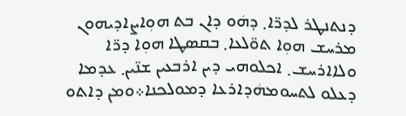ܕܢܬܢܛܪ ܠܕܪ̈ܐ܂ ܕܗܿܘ ܕܐܢ ܒܬ ܗܘܼܐܨܐܕܝܗܘܢ ܡܪܚܫ ܗܘܼܐ ܬܘ̈ܠܥܐ܂ ܒܩܣܛܐ ܗܘܼܐ ܕܪ̈ܐ ܘܠܐܐܪܚܫ܂ ܐܟܠܘܗܝ ܕܝܢ ܐܪܒܥܝܢ ܫܢ̈ܝܢ܂ ܥܕܡܐ ܕܥܠܘ ܠܬܚܘܡܗܿܕܐܪܥܐ ܕܡܘܠܟܢܐ܀ܘܡܢ ܕܐܬܘ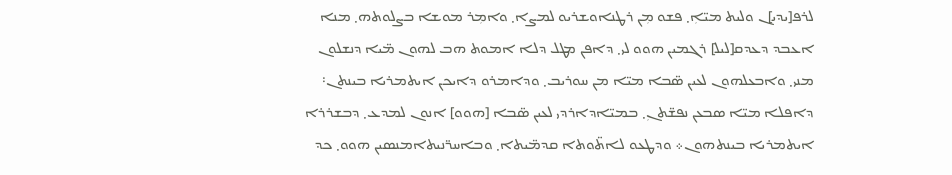ܠܪܦ‍[ܝܕܝ‍]ܢ ܘܠܝܬ ܡܝ̈ܐܼ܂ ܦܫܘ ܡܼܢ ܪܛܢܐܘܫܪܝܘ ܠܡܨܐ܂ ܘܐܡܼܪ ܡܘܫܐ ܒܨܠܘܬܗ܂ ܡܢܐ ܐܥܒܕ ܕܥܕܩ‍[ܠܝܠ‍] ܪܓܡܝܢ ܗܘܘ ܠܝ܂ ܕܐܦܢ ܡܛܠ ܕܠܐ ܐܡܘܬ ܗܒ ܠܗܘܢ ܡ̈ܝܐ ܕܢܫܠܘܢ ܡܢܝ܂ ܘܐܒܥܠܗܘܢ ܠܥܝܢ ܣ̈ܒܐ ܡܝ̈ܐ ܡܢ ܚܘܪܝܒ܂ ܘܕܐܡܪܘ ܕܐܝܟܢ ܐܝܬܡܪܝܐ ܒܝܢܬܢ܃ ܕܐܦܠܐ ܡܝ̈ܐ ܣܒܥܢ ܢܦܫ̈ܬܢܼ܂ ܒܡܝ̈ܐܕܐܪܕܝ ܠܥܝܢ ܣ̈ܒܐ ‍[ܗܘܘ‍] ܐܢܘܢ ܠܡܕܥ܂ ܕܒܫܪܪܐ ܐܝܬܡܪܝܐ ܒܝܢܬܗܘܢ܀ ܘܕܛܥܘ ܠܐܬ̈ܘܬܐ ܩܕܡ̈ܝܬܐ܂ ܘܒܐܚܪ̈ܢܝܬܐܡܢܣܝܢ ܗܘܘ܂ ܟܕ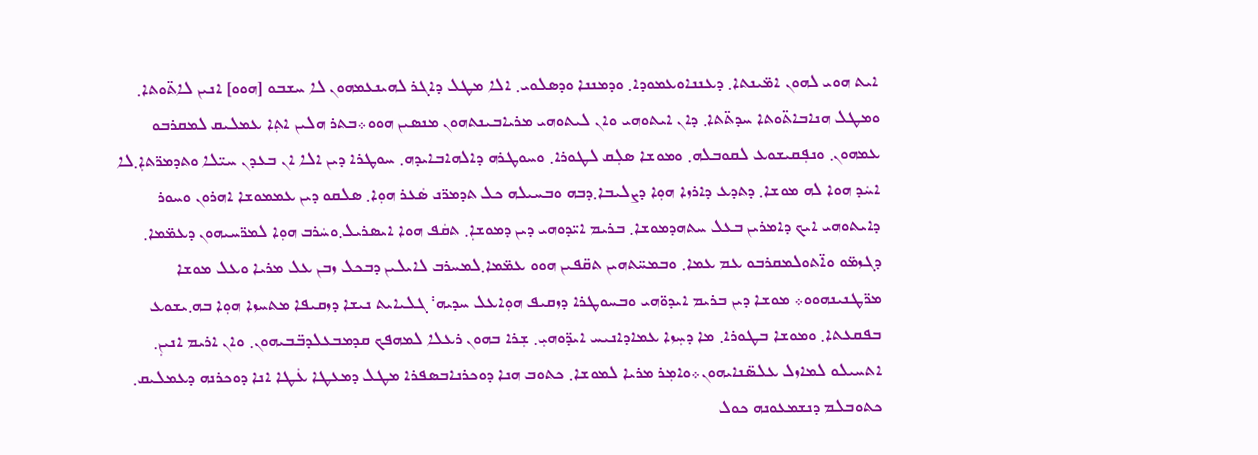ܐܝܬ ܗܘܝ ܠܗܘܢ ܐܡ̈ܝܢܬܐ܂ ܕܥܢܢܐܘܥܡܘܕܐ܂ ܘܕܡܢܢܐ ܘܕܣܠܘܝ܂ ܐܠܐ ܡܛܠ ܕܐܓܪ ܠܗܝܢܥܡܗܘܢ ܠܐ ܚܫܒܘ ‍[ܗܘܘ‍] ܐܢܝܢ ܠܐܬ̈ܘܬܐ܂ ܘܡܛܠ ܗܢܐܒܐܬ̈ܘܬܐ ܚܕܬ̈ܬܐ܂ ܕܐܢ ܐܝܬܘܗܝ ܘܐܢ ܠܝܬܘܗܝ ܡܪܝܐܒܝܢܬܗܘܢ ܡܢܣܝܢ ܗܘܘ܀ܒܬܪ ܗܠܝܢ ܐܬܼܐ ܥܡܠܝܩ ܠܡܩܪܒܘ ܥܡܗܘܢ܂ ܘܢܦܼܩܝܫܘܥ ܠܩܘܒܠܗ܂ ܘܡܘܫܐ ܣܠܼܩ ܠܛܘܪܐ܂ ܘܚܘܛܪܗ ܕܐܠܗܐܒܐܝܕܗ܂ ܚܘܛܪܐ ܕܝܢ ܐܠܐ ܐܢ ܒܥܕܢ ܚܝ̈ܠܐ ܘܬܕܡܪ̈ܬܐܼ܂ܠܐ ܐܚܿܕ ܗܘܐ ܠܗ ܡܘܫܐ܂ ܕܬܕܥ ܕܐܪܙܐ ܗܘܼܐ ܕܨܠܝܒܐ܂ܕܒܗ ܘܒܚܝܠܗ ܟܠ ܬܕܡܪ̈ܢ ܣܿܥܪ ܗܘܼܐ܂ ܣܠܩܘ ܕܝܢ ܥܡܡܘܫܐ ܐܗܪܘܢ ܘܚܘܪ ܕܐܝܬܘܗܝ ܐܝܟ ܕܐܡܪܝܢ ܒܥܠ ܚܬܗܕܡܘܫܐ܂ ܒܪܝܡ ܐܝ̈ܕܘܗܝ ܕܝܢ ܕܡܘܫܐܼ܂ ܬܩܿܦ ܗܘܐ ܐܝܣܪܝܠ܂ܘܚܿܪܒ ܗܘܼܐ ܠܡܪ̈ܚܝܗܘܢ ܕܥܡ̈ܡܐ܂ ܕܓܙܡ̈ܘ ܘܐ̈ܬܘܠܡܩܪܒܘ ܥܡ ܥܡܐ܂ ܘܒܡܚ̈ܬܗܝܢ ܬܩ̈ܦܝܢ ܗܘܘ ܥܡ̈ܡܐ܂ܠܡܚܪܒ ܠܐܝܠܝܢ ܕܒܟܠ ܙܒܢ ܥܠ ܡܪܝܐ ܘܥܠ ܡܘܫܐ ܡܪ̈ܛܢܝܢܗܘܘ܀ ܡܘܫܐ ܕܝܢ ܒܪܝܡ ܐܝܕܘ̈ܗܝ ܘܒܚܘܛܪܐ ܕܙܩܝܦ ܗܘܼܐܥܠ ܚܕܝܗ܃ ܓܠܝܐܝܬ ܢܝܫܐ ܕܙܩܝܦܐ ܡܬܚܙܐ ܗܘܼܐ ܒܗ܂ܝܫܘܥ ܒܦܩܥܬܐ܂ ܘܡܘܫܐ ܒܛܘܪܐ܂ ܡܐ ܕܚܼܙܐ ܥܡܐܕܐܢܝܚ ܐܝܕ̈ܘܗܝܼ܂ ܫܼܪܐ ܒܗܘܢ ܪܥܠܐ ܠܡܗܦܟ ܩܕܡܒܥܠܕܒ̈ܒܝܗܘܢ܂ ܘܐܢ ܐܪܝܡ ܐܢܝܢܼ܂ ܐܬܚܝܠܘ ܠܡܐܙܠ ܥܠܣ̈ܢܐܝܗܘܢ܀ܘܐܡܼܪ ܡܪܝܐ ܠܡܘܫܐ܂ ܟܬܘܒ ܗܢܐ ܕܘܟܪܢܐܒܣܦܪܐ ܡܛܠ ܕܡܥܛܐ ܥܿܛܐ ܐܢܐ ܕܘܟܪܢܗ ܕܥܡܠܝܩ܂ ܟܬܘܒܠܡ ܕܢܫܡܥܘܢܗ ܟܘܠ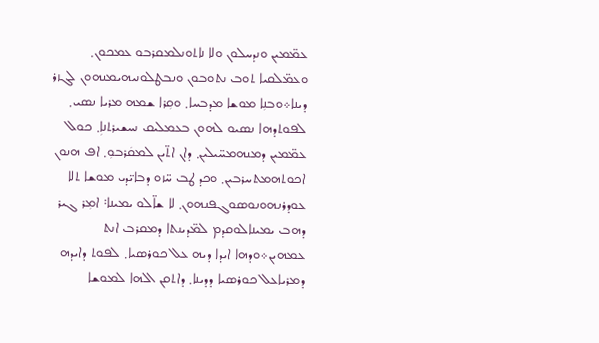ܥܡ̈ܡܝܢ ܘܢܕܚܠܘܢ ܘܠܐ ܢܐܬܘܢܠܡܩܪܒܘ ܥܡܟܘܢ܂ ܘܥܡ̈ܠܩܝܐ ܬܘܒ ܢܬܘܒܘܢ ܘܢܒܛܠܘܢܝܗܝܡܢܗܘܢ ܠܓܙܪ ܕܝܢܐ܀ܘܒܢܼܐ ܡܘܫܐ ܡܕܒܚܐ܂ ܘܩܼܪܐ ܫܡܗ ܡܪܝܐ ܢܣܝ܂ ܠܦܘܬܕܗܐ ܢܣܝܘ ܠܗܘܢ ܒܥܡܠܝܩ ܢܚܫܝܪܬܢܐܼ܂ ܟܘܠ ܥܡ̈ܡܝܢ ܕܡܢܗܡܚ̈ܝܠܝܢ܂ ܕܐܢ ܐܬ̈ܝܢ ܠܡܩܿܪܒܘܼ܂ ܐܦ ܗܢܘܢ ܐܟܘܬܗܡܬܚܪܒܝܢ܂ ܘܟܕ ܛܒ ܚ̈ܙܘ ܕܒܐܝ̈ܕܝ ܡܘܫܐ ܬܠܐ ܥܘܕܪܢܗܘܢܘܣܘܓܦܢܗܘܢ܂ ܠܐ ܫܐ̈ܠܘ ܝܡܝܢܐ܃ ܐܡܼܪ ܓܝܪ ܕܗܒ ܝܡܝܢܐܠܘܩܕܡ ܠܡ̈ܕܝܢܬܐ ܕܡܩܪܒ ܐܢܬ ܥܡܗܝܢ܀ܘܕܗܐ ܐܝܕܐ ܕܝܗ ܥܠ ܟܘܪܣܝܐ܂ ܠܦܘܬ ܕܐܝܕܗ ܕܡܪܝܐܥܠ ܟܘܪܣܝܐ ܕܕܝܢܐ܂ ܕܐܬܩܢ ܐܠܗܐ ܠܡܘܫܐ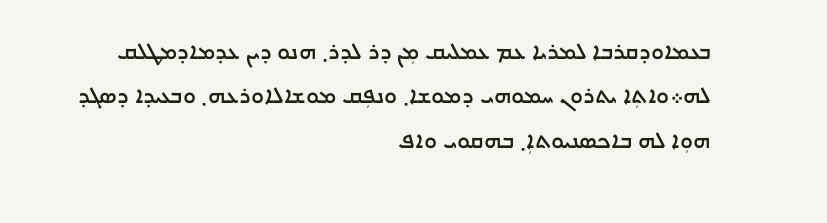ܒܥܡܐܘܕܩܪܒܐ ܠܡܪܝܐ ܥܡ ܥܡܠܝܩ ܡܼܢ ܕܪ ܠܕܪ܂ ܗܢܘ ܕܝܢ ܥܕܡܐܕܡܛܠܩ ܠܗ܀ܘܐܬܼܐ ܝܬܪܘܢ ܚܡܘܗܝ ܕܡܘܫܐ܂ ܘܢܦܼܩ ܡܘܫܐܠܐܘܪܥܗ܂ ܘܒܥܝܕܐ ܕܣܓܕ ܗܘܼܐ ܠܗ ܒܐܟܣܢܝܘܬܐܼ܂ ܒܗܩܘܝ ܘܐܦ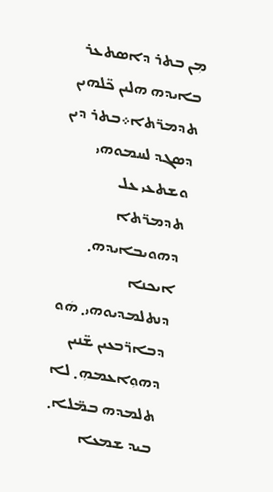ܡܼܢ ܒܬܪ ܕܐܣܬܥܪ ܒܐܝܕܗ ܗܠܝܢ ܟ̈ܠܗܝܢ ܬܕܡܪ̈ܬܐ܀ܒܬܪ ܕܝܢ ܕܣܓܕ ܠܚܡܘܗܝ ܘܫܬܥܝ ܥܠ ܬܕܡܪ̈ܬܐ ܕܗܘܝܒܐܝܕܗ܂ ܐܝܟܢܐ ܕܢܬܠܡܕܝܘܗܝ܂ ܗܿܘ ܕܒܐܪ̈ܒܥܝܢ ܫ̈ܢܝܢ ܕܗܘܼܐܥܡܗܼ܂ ܠܐ ܬܠܡܕܗ ܒܡ̈ܠܐ܂ ܒܝܕ ܫܡܥܐ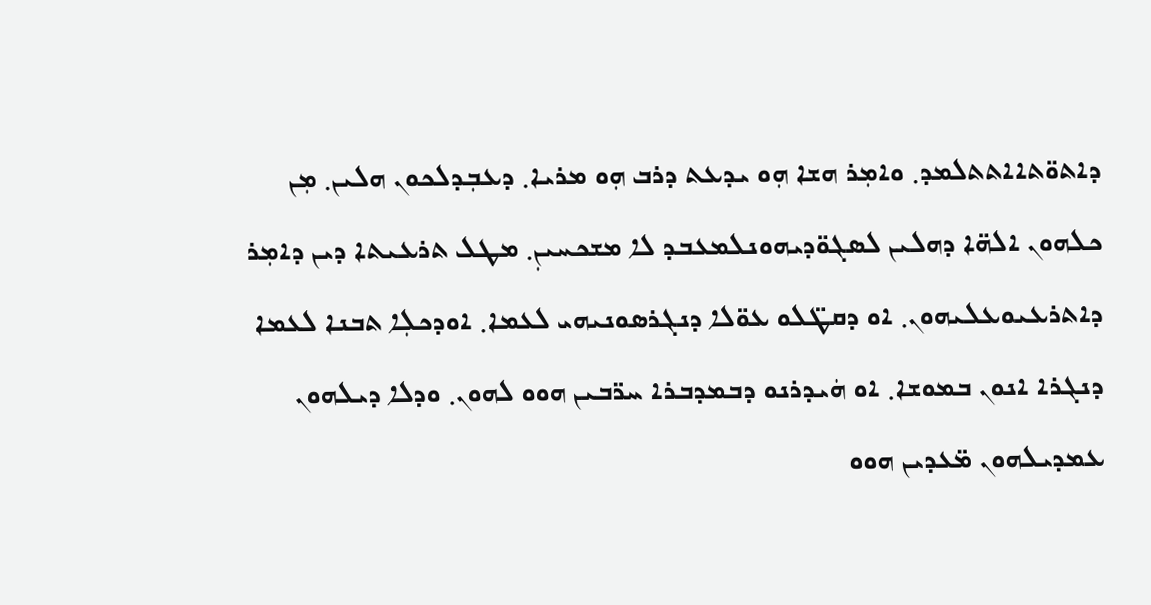ܕܐܬܘ̈ܬܐܐܬܬܠܡܕ܂ ܘܐܡܼܪ ܗܫܐ ܗܼܘ ܝܕܥܬ ܕܪܒ ܗܼܘ ܡܪܝܐ܂ ܕܥܒܼܕܠܟܘܢ ܗܠܝܢ܂ ܡܼܢ ܟܠܗܘܢ ܐܠܗ̈ܐ ܕܗܠܝܢ ܠܣܓܘ̈ܕܝܗܘܢܠܡܥܒܕ ܠܐ ܡܫܟܚܝܢܼ܂ ܡܛܠ ܬܪܥܝܬܐ ܕܝܢ ܕܐܡܼܪ ܕܐܬܪܥܝܘܥܠܝܗܘܢ܂ ܐܘ ܕܩܛ̈ܠܘ ܥܘ̈ܠܐ ܕܢܓܪܣܘܢܝܗܝ ܠܥܡܐ܂ ܐܘܕܟܠܼܐ ܬܒܢܐ ܠܥܡܐ ܕܢܓܪܐ ܐܢܘܢ ܒܡܘܫܐ܂ ܐܘ ܗܿܝܕܪܢܘ ܕܒܡܕܒܪܐ ܚܪ̈ܒܝܢ ܗܘܘ ܠܗܘܢ܂ ܘܕܠܐ ܕܝܠܗܘܢ ܥܡܕܝܠܗܘܢ ܡ̈ܥܕܝܢ ܗܘܘ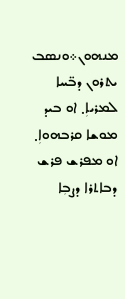ܡܢܗܘܢ܀ܘܢܣܒ ܝܬܪܘܢ ܕܒ̈ܚܐ ܠܡܪܝܐܼ܂ ܐܘ ܒܝܕ ܡܘܫܐ ܩܪܒܗܘܐܼ܂ ܐܘ ܡܦܪܫ ܦܪܫ ܕܒܐܬܪܐ ܕܨܒܼܐ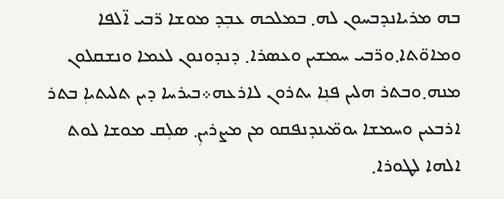ܒܗ ܡܪܝܐܢܕܒܚܘܢ ܠܗ܂ ܒܡܠܟܗ ܥܒܼܕ ܡܘܫܐ ܪ̈ܒܝ ܐ̈ܠܦܐ ܘܡܐܘ̈ܬܐ܂ܘܪ̈ܒܝ ܚܡܫܝܢ ܘܥܣܪܐ܂ ܕܢܕܘܢܘܢ ܠܥܡܐ ܘܢܫܩܠܘܢ ܡܢܗ܂ܘܒܬܪ ܗܠܝܢ ܦܢܼܐ ܝܬܪܘܢ ܠܐܪܥܗ܀ܒܝܪܚܐ ܕܝܢ ܬܠܝܬܝܐܼ ܒܬܪ ܐܪܒܥܝܢ ܘܚܡܫܐ ܝܘܡ̈ܝܢܕܢܦܩܘ ܡܢ ܡܨܪܝܢܼ܂ ܣܠܼܩ ܡܘܫܐ ܠܘܬ ܐܠܗܐ ܠܛܘܪܐ܂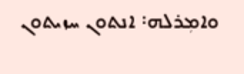ܘܐܡܼܪܠܗ܃ ܐܢܬܘܢ ܚܙܝܬܘܢ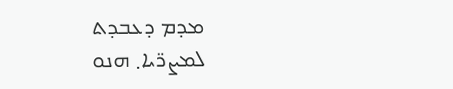ܡܕܡ ܕܥܒܕܬ ܠܡܨܪ̈ܝܐ܂ ܗܢܘ